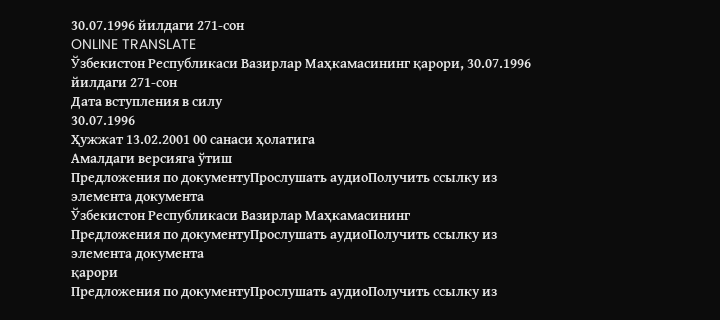30.07.1996 йилдаги 271-сон
ONLINE TRANSLATE
Ўзбекистон Республикаси Вазирлар Маҳкамасининг қарори, 30.07.1996 йилдаги 271-сон
Дата вступления в силу
30.07.1996
Ҳужжат 13.02.2001 00 санаси ҳолатига
Амалдаги версияга ўтиш
Предложения по документуПрослушать аудиоПолучить ссылку из элемента документа
Ўзбекистон Республикаси Вазирлар Маҳкамасининг
Предложения по документуПрослушать аудиоПолучить ссылку из элемента документа
қарори
Предложения по документуПрослушать аудиоПолучить ссылку из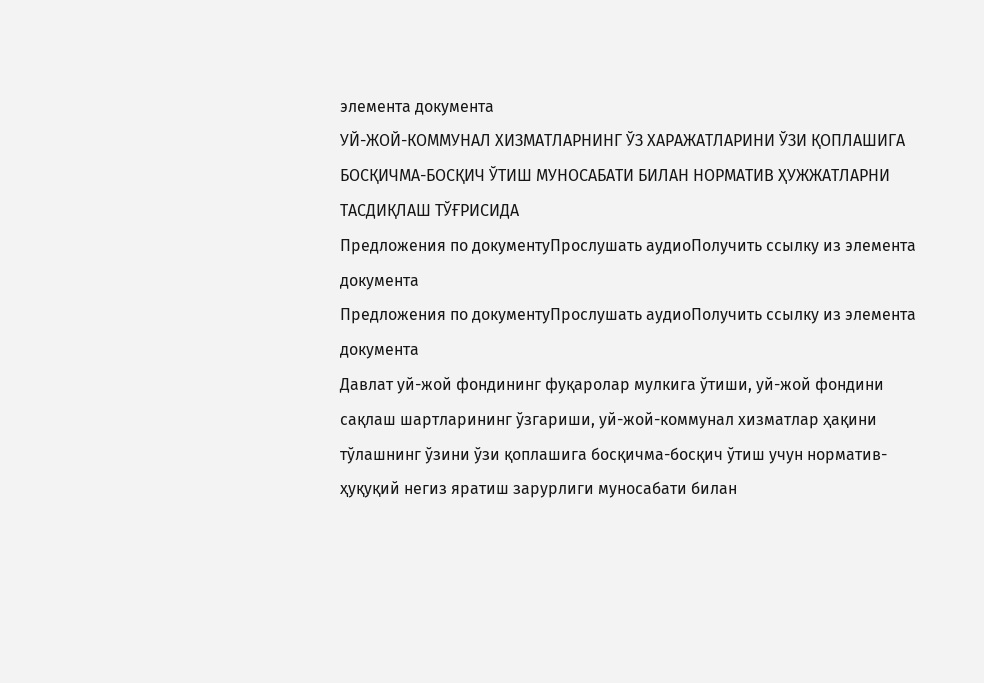элемента документа
УЙ-ЖОЙ-КОММУНАЛ ХИЗМАТЛАРНИНГ ЎЗ ХАРАЖАТЛАРИНИ ЎЗИ ҚОПЛАШИГА БОСҚИЧМА-БОСҚИЧ ЎТИШ МУНОСАБАТИ БИЛАН НОРМАТИВ ҲУЖЖАТЛАРНИ ТАСДИҚЛАШ ТЎҒРИСИДА
Предложения по документуПрослушать аудиоПолучить ссылку из элемента документа
Предложения по документуПрослушать аудиоПолучить ссылку из элемента документа
Давлат уй-жой фондининг фуқаролар мулкига ўтиши, уй-жой фондини сақлаш шартларининг ўзгариши, уй-жой-коммунал хизматлар ҳақини тўлашнинг ўзини ўзи қоплашига босқичма-босқич ўтиш учун норматив-ҳуқуқий негиз яратиш зарурлиги муносабати билан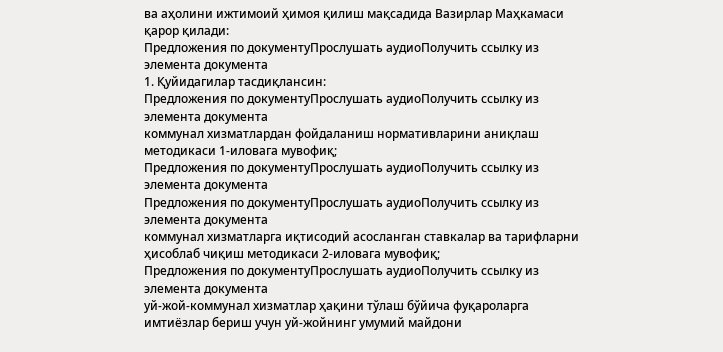ва аҳолини ижтимоий ҳимоя қилиш мақсадида Вазирлар Маҳкамаси қарор қилади:
Предложения по документуПрослушать аудиоПолучить ссылку из элемента документа
1. Қуйидагилар тасдиқлансин:
Предложения по документуПрослушать аудиоПолучить ссылку из элемента документа
коммунал хизматлардан фойдаланиш нормативларини аниқлаш методикаси 1-иловага мувофиқ;
Предложения по документуПрослушать аудиоПолучить ссылку из элемента документа
Предложения по документуПрослушать аудиоПолучить ссылку из элемента документа
коммунал хизматларга иқтисодий асосланган ставкалар ва тарифларни ҳисоблаб чиқиш методикаси 2-иловага мувофиқ;
Предложения по документуПрослушать аудиоПолучить ссылку из элемента документа
уй-жой-коммунал хизматлар ҳақини тўлаш бўйича фуқароларга имтиёзлар бериш учун уй-жойнинг умумий майдони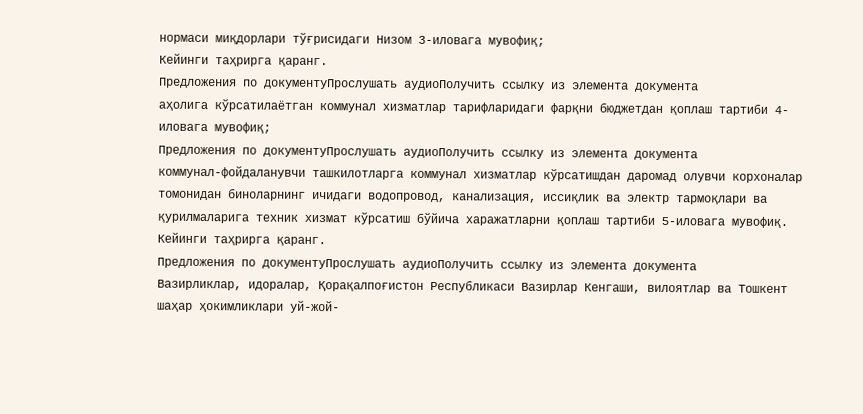нормаси миқдорлари тўғрисидаги Низом 3-иловага мувофиқ;
Кейинги таҳрирга қаранг.
Предложения по документуПрослушать аудиоПолучить ссылку из элемента документа
аҳолига кўрсатилаётган коммунал хизматлар тарифларидаги фарқни бюджетдан қоплаш тартиби 4-иловага мувофиқ;
Предложения по документуПрослушать аудиоПолучить ссылку из элемента документа
коммунал-фойдаланувчи ташкилотларга коммунал хизматлар кўрсатишдан даромад олувчи корхоналар томонидан биноларнинг ичидаги водопровод, канализация, иссиқлик ва электр тармоқлари ва қурилмаларига техник хизмат кўрсатиш бўйича харажатларни қоплаш тартиби 5-иловага мувофиқ.
Кейинги таҳрирга қаранг.
Предложения по документуПрослушать аудиоПолучить ссылку из элемента документа
Вазирликлар, идоралар, Қорақалпоғистон Республикаси Вазирлар Кенгаши, вилоятлар ва Тошкент шаҳар ҳокимликлари уй-жой-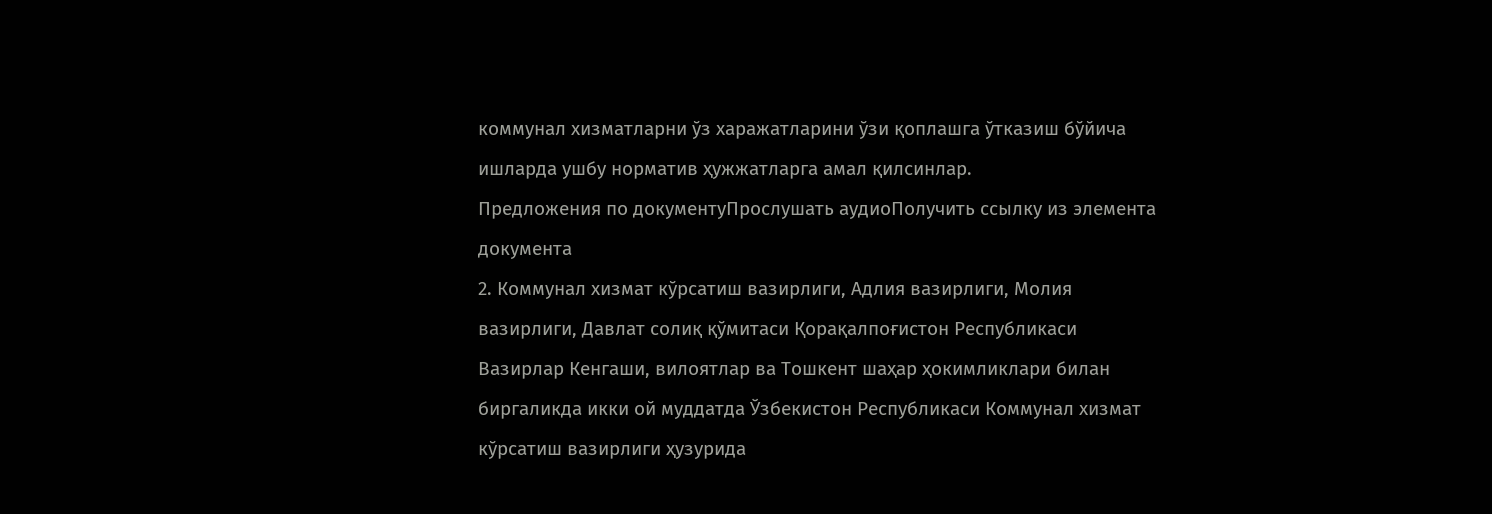коммунал хизматларни ўз харажатларини ўзи қоплашга ўтказиш бўйича ишларда ушбу норматив ҳужжатларга амал қилсинлар.
Предложения по документуПрослушать аудиоПолучить ссылку из элемента документа
2. Коммунал хизмат кўрсатиш вазирлиги, Адлия вазирлиги, Молия вазирлиги, Давлат солиқ қўмитаси Қорақалпоғистон Республикаси Вазирлар Кенгаши, вилоятлар ва Тошкент шаҳар ҳокимликлари билан биргаликда икки ой муддатда Ўзбекистон Республикаси Коммунал хизмат кўрсатиш вазирлиги ҳузурида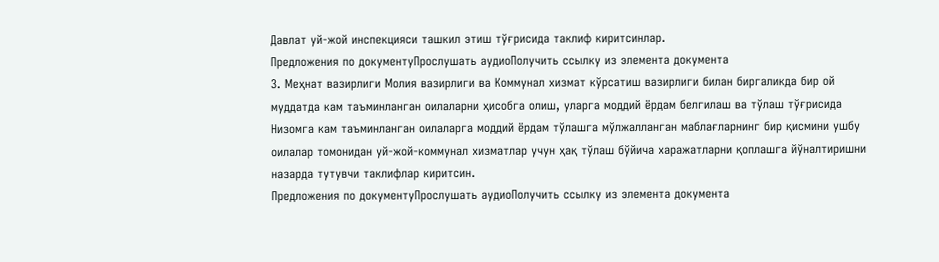Давлат уй-жой инспекцияси ташкил этиш тўғрисида таклиф киритсинлар.
Предложения по документуПрослушать аудиоПолучить ссылку из элемента документа
3. Меҳнат вазирлиги Молия вазирлиги ва Коммунал хизмат кўрсатиш вазирлиги билан биргаликда бир ой муддатда кам таъминланган оилаларни ҳисобга олиш, уларга моддий ёрдам белгилаш ва тўлаш тўғрисида Низомга кам таъминланган оилаларга моддий ёрдам тўлашга мўлжалланган маблағларнинг бир қисмини ушбу оилалар томонидан уй-жой-коммунал хизматлар учун ҳақ тўлаш бўйича харажатларни қоплашга йўналтиришни назарда тутувчи таклифлар киритсин.
Предложения по документуПрослушать аудиоПолучить ссылку из элемента документа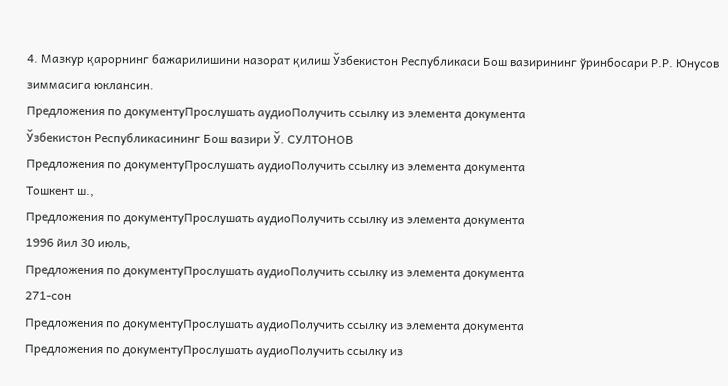4. Мазкур қарорнинг бажарилишини назорат қилиш Ўзбекистон Республикаси Бош вазирининг ўринбосари Р.Р. Юнусов зиммасига юклансин.
Предложения по документуПрослушать аудиоПолучить ссылку из элемента документа
Ўзбекистон Республикасининг Бош вазири Ў. СУЛТОНОВ
Предложения по документуПрослушать аудиоПолучить ссылку из элемента документа
Тошкент ш.,
Предложения по документуПрослушать аудиоПолучить ссылку из элемента документа
1996 йил 30 июль,
Предложения по документуПрослушать аудиоПолучить ссылку из элемента документа
271-сон
Предложения по документуПрослушать аудиоПолучить ссылку из элемента документа
Предложения по документуПрослушать аудиоПолучить ссылку из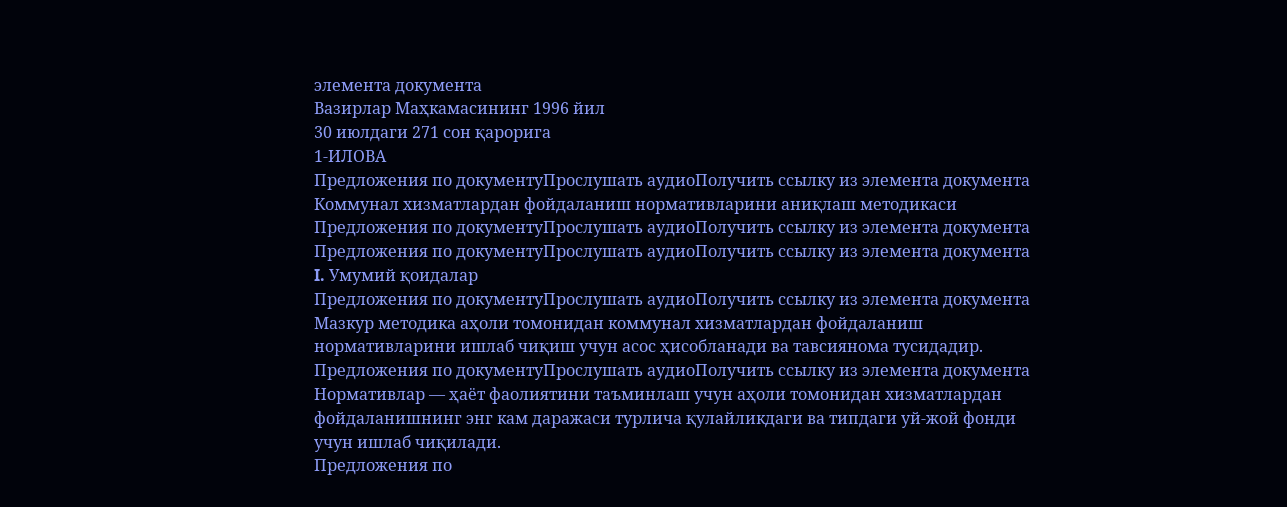элемента документа
Вазирлар Маҳкамасининг 1996 йил
30 июлдаги 271 сон қарорига
1-ИЛОВА
Предложения по документуПрослушать аудиоПолучить ссылку из элемента документа
Коммунал хизматлардан фойдаланиш нормативларини аниқлаш методикаси
Предложения по документуПрослушать аудиоПолучить ссылку из элемента документа
Предложения по документуПрослушать аудиоПолучить ссылку из элемента документа
I. Умумий қоидалар
Предложения по документуПрослушать аудиоПолучить ссылку из элемента документа
Мазкур методика аҳоли томонидан коммунал хизматлардан фойдаланиш нормативларини ишлаб чиқиш учун асос ҳисобланади ва тавсиянома тусидадир.
Предложения по документуПрослушать аудиоПолучить ссылку из элемента документа
Нормативлар — ҳаёт фаолиятини таъминлаш учун аҳоли томонидан хизматлардан фойдаланишнинг энг кам даражаси турлича қулайликдаги ва типдаги уй-жой фонди учун ишлаб чиқилади.
Предложения по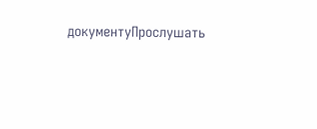документуПрослушать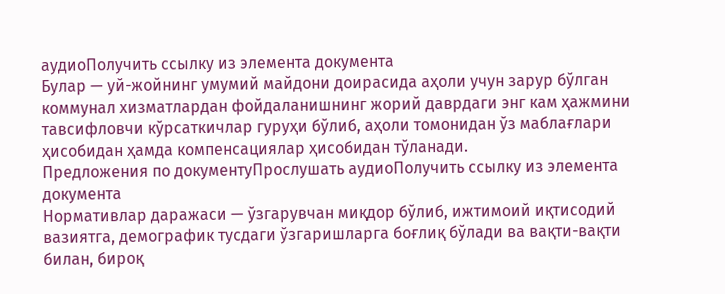аудиоПолучить ссылку из элемента документа
Булар — уй-жойнинг умумий майдони доирасида аҳоли учун зарур бўлган коммунал хизматлардан фойдаланишнинг жорий даврдаги энг кам ҳажмини тавсифловчи кўрсаткичлар гуруҳи бўлиб, аҳоли томонидан ўз маблағлари ҳисобидан ҳамда компенсациялар ҳисобидан тўланади.
Предложения по документуПрослушать аудиоПолучить ссылку из элемента документа
Нормативлар даражаси — ўзгарувчан миқдор бўлиб, ижтимоий иқтисодий вазиятга, демографик тусдаги ўзгаришларга боғлиқ бўлади ва вақти-вақти билан, бироқ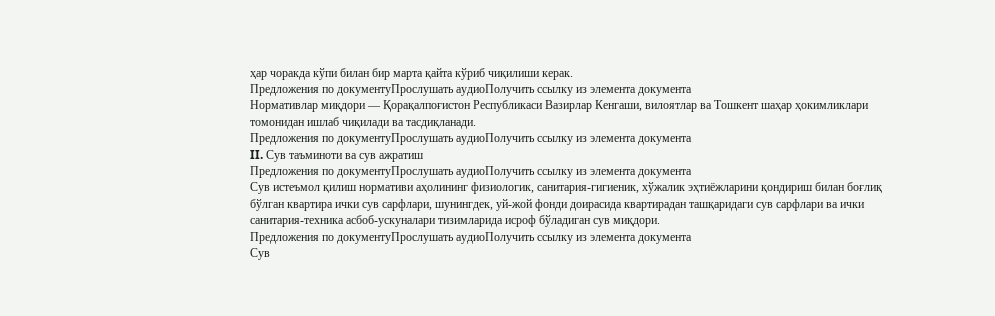ҳар чоракда кўпи билан бир марта қайта кўриб чиқилиши керак.
Предложения по документуПрослушать аудиоПолучить ссылку из элемента документа
Нормативлар миқдори — Қорақалпоғистон Республикаси Вазирлар Кенгаши, вилоятлар ва Тошкент шаҳар ҳокимликлари томонидан ишлаб чиқилади ва тасдиқланади.
Предложения по документуПрослушать аудиоПолучить ссылку из элемента документа
II. Сув таъминоти ва сув ажратиш
Предложения по документуПрослушать аудиоПолучить ссылку из элемента документа
Сув истеъмол қилиш нормативи аҳолининг физиологик, санитария-гигиеник, хўжалик эҳтиёжларини қондириш билан боғлиқ бўлган квартира ички сув сарфлари, шунингдек, уй-жой фонди доирасида квартирадан ташқаридаги сув сарфлари ва ички санитария-техника асбоб-ускуналари тизимларида исроф бўладиган сув миқдори.
Предложения по документуПрослушать аудиоПолучить ссылку из элемента документа
Сув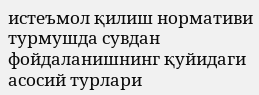истеъмол қилиш нормативи турмушда сувдан фойдаланишнинг қуйидаги асосий турлари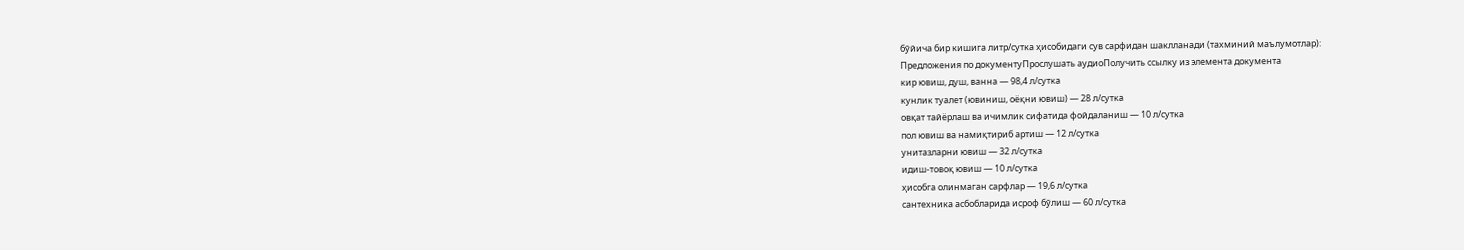бўйича бир кишига литр/сутка ҳисобидаги сув сарфидан шаклланади (тахминий маълумотлар):
Предложения по документуПрослушать аудиоПолучить ссылку из элемента документа
кир ювиш, душ, ванна — 98,4 л/сутка
кунлик туалет (ювиниш, оёқни ювиш) — 28 л/сутка
овқат тайёрлаш ва ичимлик сифатида фойдаланиш — 10 л/сутка
пол ювиш ва намиқтириб артиш — 12 л/сутка
унитазларни ювиш — 32 л/сутка
идиш-товоқ ювиш — 10 л/сутка
ҳисобга олинмаган сарфлар — 19,6 л/сутка
сантехника асбобларида исроф бўлиш — 60 л/сутка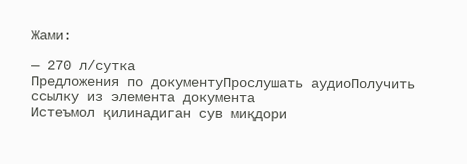Жами:

— 270 л/сутка
Предложения по документуПрослушать аудиоПолучить ссылку из элемента документа
Истеъмол қилинадиган сув миқдори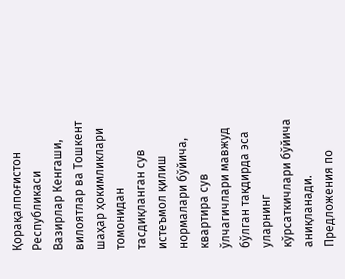Қорақалпоғистон Республикаси Вазирлар Кенгаши, вилоятлар ва Тошкент шаҳар ҳокимликлари томонидан тасдиқланган сув истеъмол қилиш нормалари бўйича, квартира сув ўлчагичлари мавжуд бўлган тақдирда эса уларнинг кўрсаткичлари бўйича аниқланади.
Предложения по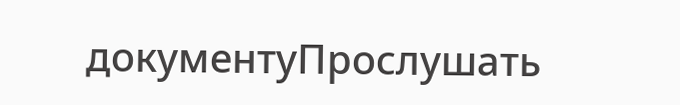документуПрослушать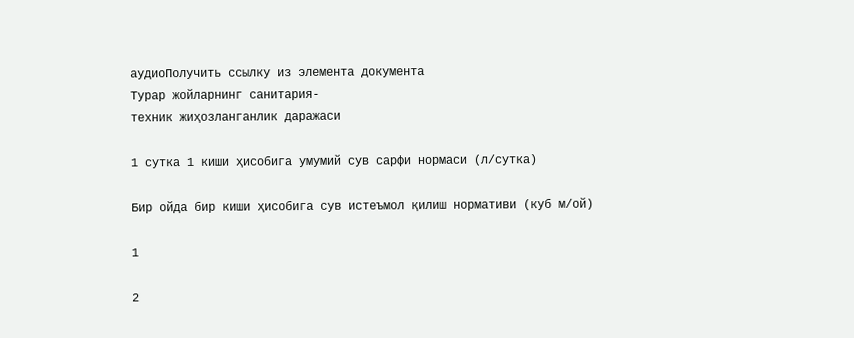аудиоПолучить ссылку из элемента документа
Турар жойларнинг санитария-
техник жиҳозланганлик даражаси

1 сутка 1 киши ҳисобига умумий сув сарфи нормаси (л/сутка)

Бир ойда бир киши ҳисобига сув истеъмол қилиш нормативи (куб м/ой)

1

2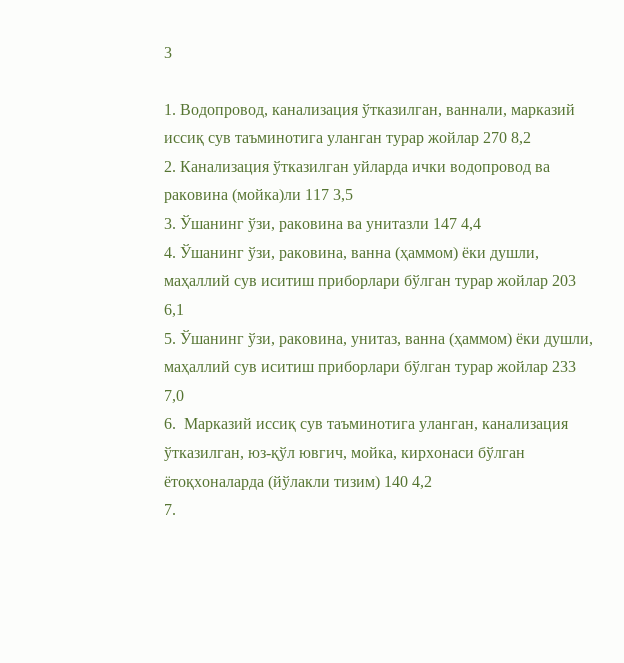3

1. Водопровод, канализация ўтказилган, ваннали, марказий иссиқ сув таъминотига уланган турар жойлар 270 8,2
2. Канализация ўтказилган уйларда ички водопровод ва раковина (мойка)ли 117 3,5
3. Ўшанинг ўзи, раковина ва унитазли 147 4,4
4. Ўшанинг ўзи, раковина, ванна (ҳаммом) ёки душли, маҳаллий сув иситиш приборлари бўлган турар жойлар 203 6,1
5. Ўшанинг ўзи, раковина, унитаз, ванна (ҳаммом) ёки душли, маҳаллий сув иситиш приборлари бўлган турар жойлар 233 7,0
6.  Марказий иссиқ сув таъминотига уланган, канализация ўтказилган, юз-қўл ювгич, мойка, кирхонаси бўлган ётоқхоналарда (йўлакли тизим) 140 4,2
7.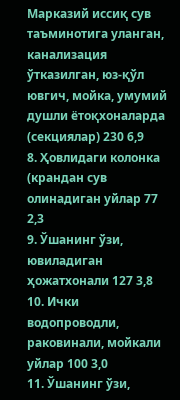Марказий иссиқ сув таъминотига уланган, канализация ўтказилган, юз-қўл ювгич, мойка, умумий душли ётоқхоналарда (секциялар) 230 6,9
8. Ҳовлидаги колонка (крандан сув олинадиган уйлар 77 2,3
9. Ўшанинг ўзи, ювиладиган ҳожатхонали 127 3,8
10. Ички водопроводли, раковинали, мойкали уйлар 100 3,0
11. Ўшанинг ўзи,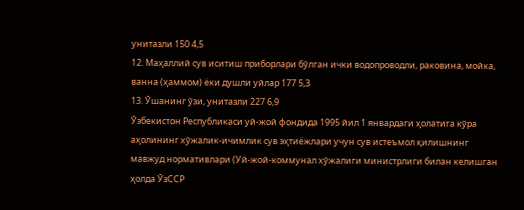унитазли 150 4,5
12. Маҳаллий сув иситиш приборлари бўлган ички водопроводли, раковина, мойка, ванна (ҳаммом) ёки душли уйлар 177 5,3
13. Ўшанинг ўзи, унитазли 227 6,9
Ўзбекистон Республикаси уй-жой фондида 1995 йил 1 январдаги ҳолатига кўра аҳолининг хўжалик-ичимлик сув эҳтиёжлари учун сув истеъмол қилишнинг мавжуд нормативлари (Уй-жой-коммунал хўжалиги министрлиги билан келишган ҳолда ЎзССР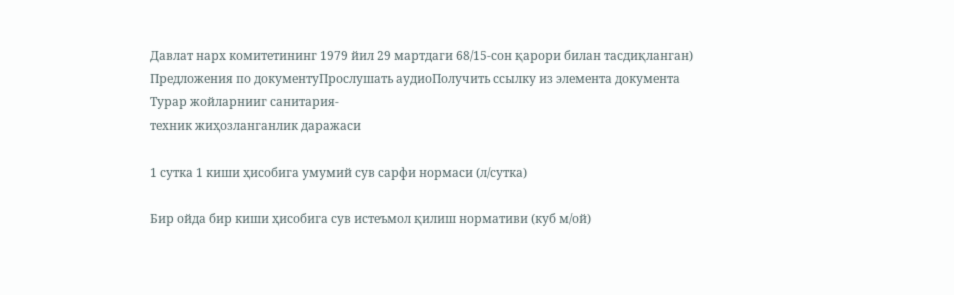Давлат нарх комитетининг 1979 йил 29 мартдаги 68/15-сон қарори билан тасдиқланган)
Предложения по документуПрослушать аудиоПолучить ссылку из элемента документа
Турар жойларнииг санитария-
техник жиҳозланганлик даражаси

1 сутка 1 киши ҳисобига умумий сув сарфи нормаси (л/сутка)

Бир ойда бир киши ҳисобига сув истеъмол қилиш нормативи (куб м/ой)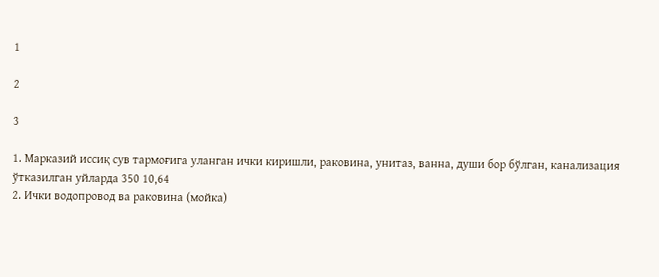1

2

3

1. Марказий иссиқ сув тармоғига уланган ички киришли, раковина, унитаз, ванна, души бор бўлган, канализация ўтказилган уйларда 350 10,64
2. Ички водопровод ва раковина (мойка)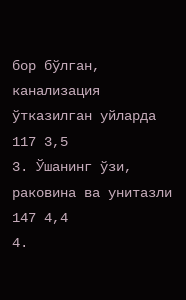бор бўлган, канализация ўтказилган уйларда 117 3,5
3. Ўшанинг ўзи, раковина ва унитазли 147 4,4
4.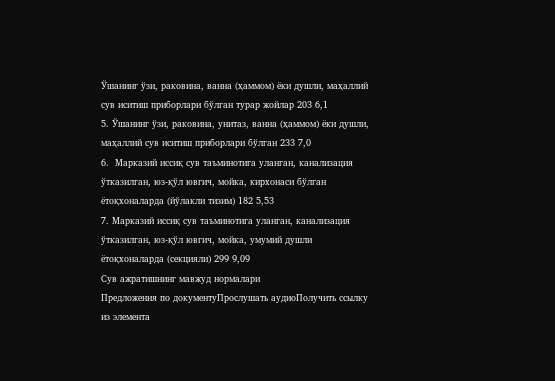Ўшанинг ўзи, раковина, ванна (ҳаммом) ёки душли, маҳаллий сув иситиш приборлари бўлган турар жойлар 203 6,1
5. Ўшанинг ўзи, раковина, унитаз, ванна (ҳаммом) ёки душли, маҳаллий сув иситиш приборлари бўлган 233 7,0
6.  Марказий иссиқ сув таъминотига уланган, канализация ўтказилган, юз-қўл ювгич, мойка, кирхонаси бўлган ётоқхоналарда (йўлакли тизим) 182 5,53
7. Марказий иссиқ сув таъминотига уланган, канализация ўтказилган, юз-қўл ювгич, мойка, умумий душли ётоқхоналарда (секцияли) 299 9,09
Сув ажратишнинг мавжуд нормалари
Предложения по документуПрослушать аудиоПолучить ссылку из элемента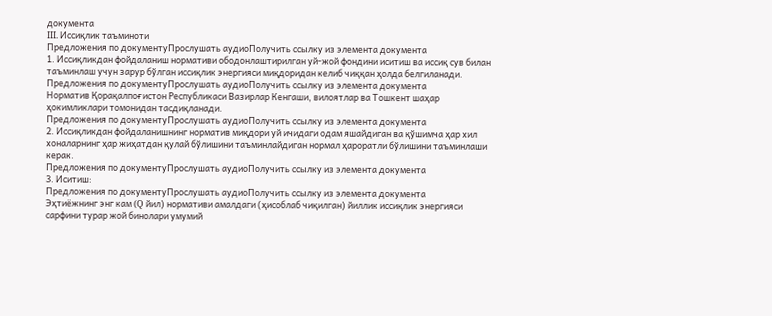документа
III. Иссиқлик таъминоти
Предложения по документуПрослушать аудиоПолучить ссылку из элемента документа
1. Иссиқликдан фойдаланиш нормативи ободонлаштирилган уй-жой фондини иситиш ва иссиқ сув билан таъминлаш учун зарур бўлган иссиқлик энергияси миқдоридан келиб чиққан ҳолда белгиланади.
Предложения по документуПрослушать аудиоПолучить ссылку из элемента документа
Норматив Қорақалпоғистон Республикаси Вазирлар Кенгаши, вилоятлар ва Тошкент шаҳар ҳокимликлари томонидан тасдиқланади.
Предложения по документуПрослушать аудиоПолучить ссылку из элемента документа
2. Иссиқликдан фойдаланишнинг норматив миқдори уй ичидаги одам яшайдиган ва қўшимча ҳар хил хоналарнинг ҳар жиҳатдан қулай бўлишини таъминлайдиган нормал ҳароратли бўлишини таъминлаши керак.
Предложения по документуПрослушать аудиоПолучить ссылку из элемента документа
3. Иситиш:
Предложения по документуПрослушать аудиоПолучить ссылку из элемента документа
Эҳтиёжнинг энг кам (Q йил) нормативи амалдаги (ҳисоблаб чиқилган) йиллик иссиқлик энергияси сарфини турар жой бинолари умумий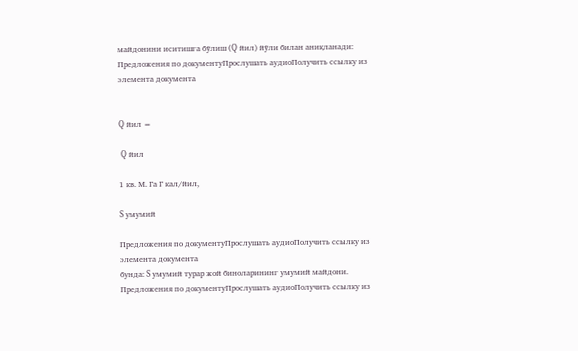майдонини иситишга бўлиш (Q йил) йўли билан аниқланади:
Предложения по документуПрослушать аудиоПолучить ссылку из элемента документа


Q йил =

 Q йил

1 кв. М. Га Г кал/йил,

S умумий

Предложения по документуПрослушать аудиоПолучить ссылку из элемента документа
бунда: S умумий турар жой биноларининг умумий майдони.
Предложения по документуПрослушать аудиоПолучить ссылку из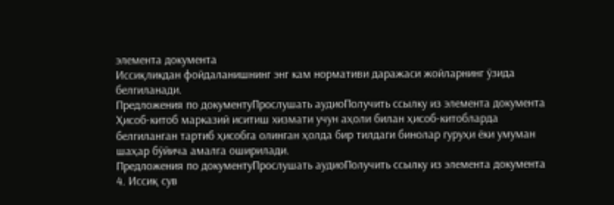элемента документа
Иссиқликдан фойдаланишнинг энг кам нормативи даражаси жойларнинг ўзида белгиланади.
Предложения по документуПрослушать аудиоПолучить ссылку из элемента документа
Ҳисоб-китоб марказий иситиш хизмати учун аҳоли билан ҳисоб-китобларда белгиланган тартиб ҳисобга олинган ҳолда бир тилдаги бинолар гуруҳи ёки умуман шаҳар бўйича амалга оширилади.
Предложения по документуПрослушать аудиоПолучить ссылку из элемента документа
4. Иссиқ сув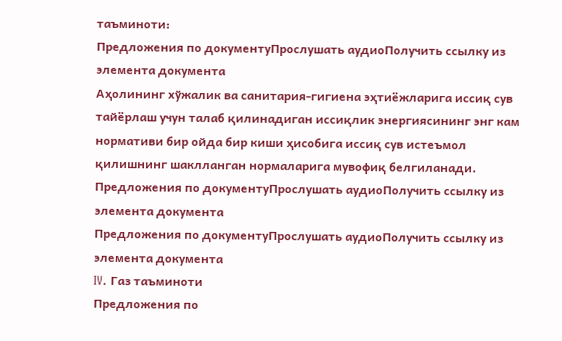таъминоти:
Предложения по документуПрослушать аудиоПолучить ссылку из элемента документа
Аҳолининг хўжалик ва санитария-гигиена эҳтиёжларига иссиқ сув тайёрлаш учун талаб қилинадиган иссиқлик энергиясининг энг кам нормативи бир ойда бир киши ҳисобига иссиқ сув истеъмол қилишнинг шаклланган нормаларига мувофиқ белгиланади.
Предложения по документуПрослушать аудиоПолучить ссылку из элемента документа
Предложения по документуПрослушать аудиоПолучить ссылку из элемента документа
IV. Газ таъминоти
Предложения по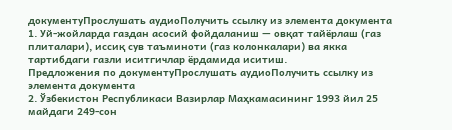документуПрослушать аудиоПолучить ссылку из элемента документа
1. Уй-жойларда газдан асосий фойдаланиш — овқат тайёрлаш (газ плиталари), иссиқ сув таъминоти (газ колонкалари) ва якка тартибдаги газли иситгичлар ёрдамида иситиш.
Предложения по документуПрослушать аудиоПолучить ссылку из элемента документа
2. Ўзбекистон Республикаси Вазирлар Маҳкамасининг 1993 йил 25 майдаги 249-сон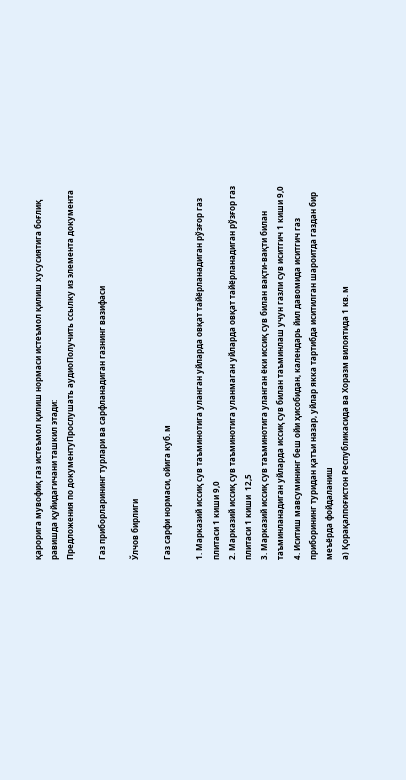қарорига мувофиқ газ истеъмол қилиш нормаси истеъмол қилиш хусусиятига боғлиқ равишда қуйидагичани ташкил этади:
Предложения по документуПрослушать аудиоПолучить ссылку из элемента документа

Газ приборларининг турлари ва сарфланадиган газнинг вазифаси

Ўлчов бирлиги

Газ сарфи нормаси, ойига куб. м

1. Марказий иссиқ сув таъминотига уланган уйларда овқат тайёрланадиган рўзғор газ плитаси 1 киши 9,0
2. Марказий иссиқ сув таъминотига уланмаган уйларда овқат тайёрланадиган рўзғор газ плитаси 1 киши  12,5
3. Марказий иссиқ сув таъминотига уланган ёки иссиқ сув билан вақти-вақти билан таъминланадиган уйларда иссиқ сув билан таъминлаш учун газли сув иситгич 1 киши 9,0
4. Иситиш мавсумининг беш ойи ҳисобидан, календарь йил давомида иситгич газ приборининг туридан қатъи назар, уйлар якка тартибда иситилган шароитда газдан бир меъёрда фойдаланиш
а) Қорақалпоғистон Республикасида ва Хоразм вилоятида 1 кв. м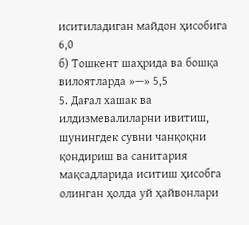иситиладиган майдон ҳисобига 6,0
б) Тошкент шаҳрида ва бошқа вилоятларда »—» 5,5
5. Дағал хашак ва илдизмевалиларни ивитиш, шунингдек сувни чанқоқни қондириш ва санитария мақсадларида иситиш ҳисобга олинган ҳолда уй ҳайвонлари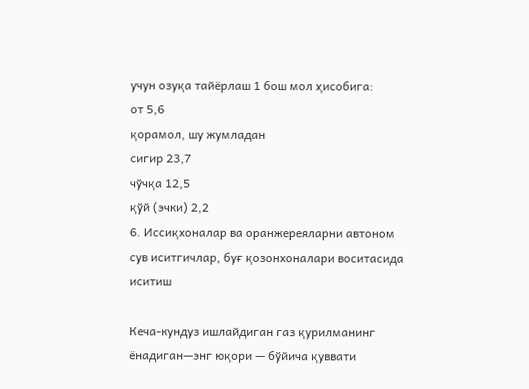учун озуқа тайёрлаш 1 бош мол ҳисобига:
от 5,6
қорамол, шу жумладан
сигир 23,7
чўчқа 12,5
қўй (эчки) 2,2
6. Иссиқхоналар ва оранжереяларни автоном сув иситгичлар, буғ қозонхоналари воситасида иситиш

Кеча-кундуз ишлайдиган газ қурилманинг ёнадиган—энг юқори — бўйича қуввати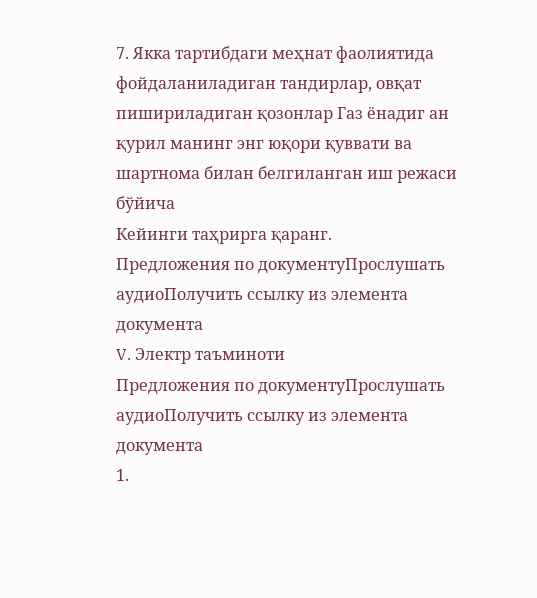7. Якка тартибдаги меҳнат фаолиятида фойдаланиладиган тандирлар, овқат пишириладиган қозонлар Газ ёнадиг ан қурил манинг энг юқори қуввати ва шартнома билан белгиланган иш режаси бўйича
Кейинги таҳрирга қаранг.
Предложения по документуПрослушать аудиоПолучить ссылку из элемента документа
V. Электр таъминоти
Предложения по документуПрослушать аудиоПолучить ссылку из элемента документа
1.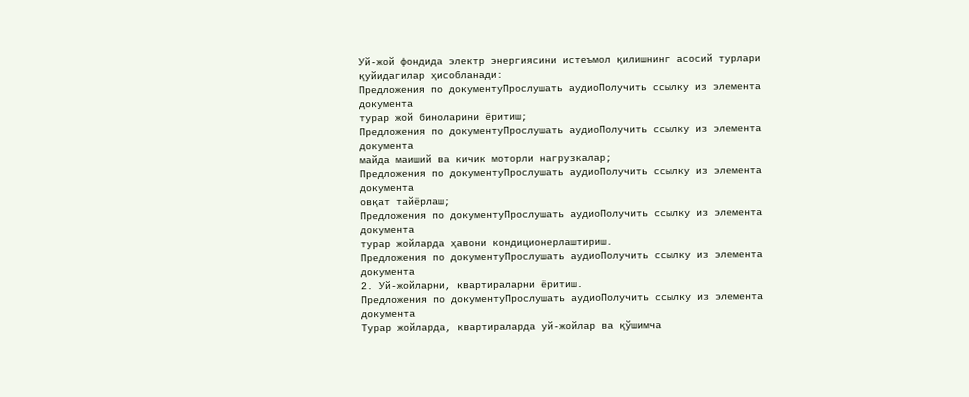Уй-жой фондида электр энергиясини истеъмол қилишнинг асосий турлари қуйидагилар ҳисобланади:
Предложения по документуПрослушать аудиоПолучить ссылку из элемента документа
турар жой биноларини ёритиш;
Предложения по документуПрослушать аудиоПолучить ссылку из элемента документа
майда маиший ва кичик моторли нагрузкалар;
Предложения по документуПрослушать аудиоПолучить ссылку из элемента документа
овқат тайёрлаш;
Предложения по документуПрослушать аудиоПолучить ссылку из элемента документа
турар жойларда ҳавони кондиционерлаштириш.
Предложения по документуПрослушать аудиоПолучить ссылку из элемента документа
2. Уй-жойларни, квартираларни ёритиш.
Предложения по документуПрослушать аудиоПолучить ссылку из элемента документа
Турар жойларда, квартираларда уй-жойлар ва қўшимча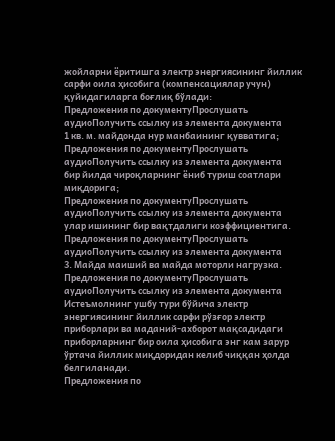жойларни ёритишга электр энергиясининг йиллик сарфи оила ҳисобига (компенсациялар учун) қуйидагиларга боғлиқ бўлади:
Предложения по документуПрослушать аудиоПолучить ссылку из элемента документа
1 кв. м. майдонда нур манбаининг қувватига;
Предложения по документуПрослушать аудиоПолучить ссылку из элемента документа
бир йилда чироқларнинг ёниб туриш соатлари миқдорига;
Предложения по документуПрослушать аудиоПолучить ссылку из элемента документа
улар ишининг бир вақтдалиги коэффициентига.
Предложения по документуПрослушать аудиоПолучить ссылку из элемента документа
3. Майда маиший ва майда моторли нагрузка.
Предложения по документуПрослушать аудиоПолучить ссылку из элемента документа
Истеъмолнинг ушбу тури бўйича электр энергиясининг йиллик сарфи рўзғор электр приборлари ва маданий-ахборот мақсадидаги приборларнинг бир оила ҳисобига энг кам зарур ўртача йиллик миқдоридан келиб чиққан ҳолда белгиланади.
Предложения по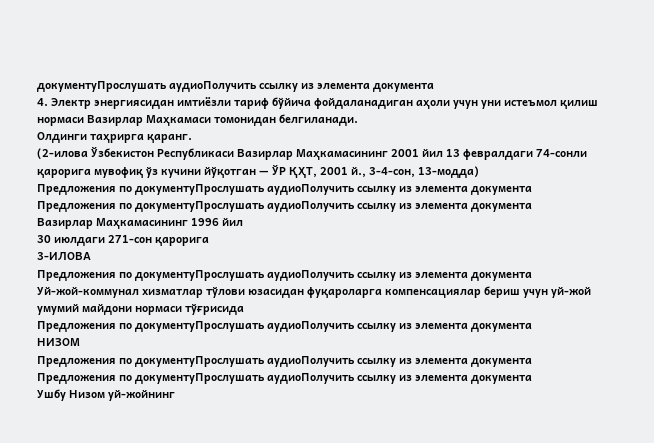документуПрослушать аудиоПолучить ссылку из элемента документа
4. Электр энергиясидан имтиёзли тариф бўйича фойдаланадиган аҳоли учун уни истеъмол қилиш нормаси Вазирлар Маҳкамаси томонидан белгиланади.
Олдинги таҳрирга қаранг.
(2-илова Ўзбекистон Республикаси Вазирлар Маҳкамасининг 2001 йил 13 февралдаги 74-сонли қарорига мувофиқ ўз кучини йўқотган — ЎР ҚҲТ, 2001 й., 3-4-сон, 13-модда)
Предложения по документуПрослушать аудиоПолучить ссылку из элемента документа
Предложения по документуПрослушать аудиоПолучить ссылку из элемента документа
Вазирлар Маҳкамасининг 1996 йил
30 июлдаги 271-сон қарорига
3-ИЛОВА
Предложения по документуПрослушать аудиоПолучить ссылку из элемента документа
Уй-жой-коммунал хизматлар тўлови юзасидан фуқароларга компенсациялар бериш учун уй-жой умумий майдони нормаси тўғрисида
Предложения по документуПрослушать аудиоПолучить ссылку из элемента документа
НИЗОМ
Предложения по документуПрослушать аудиоПолучить ссылку из элемента документа
Предложения по документуПрослушать аудиоПолучить ссылку из элемента документа
Ушбу Низом уй-жойнинг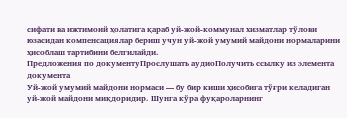сифати ва ижтимоий ҳолатига қараб уй-жой-коммунал хизматлар тўлови юзасидан компенсациялар бериш учун уй-жой умумий майдони нормаларини ҳисоблаш тартибини белгилайди.
Предложения по документуПрослушать аудиоПолучить ссылку из элемента документа
Уй-жой умумий майдони нормаси — бу бир киши ҳисобига тўғри келадиган уй-жой майдони миқдоридир. Шунга кўра фуқароларнинг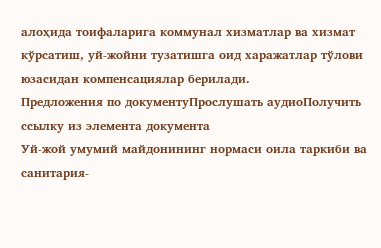алоҳида тоифаларига коммунал хизматлар ва хизмат кўрсатиш, уй-жойни тузатишга оид харажатлар тўлови юзасидан компенсациялар берилади.
Предложения по документуПрослушать аудиоПолучить ссылку из элемента документа
Уй-жой умумий майдонининг нормаси оила таркиби ва санитария-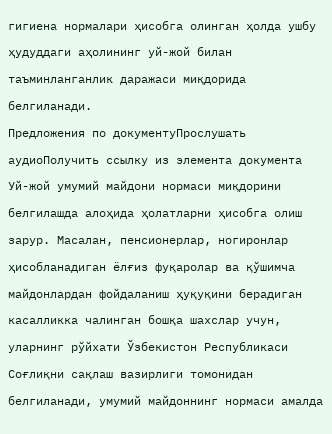гигиена нормалари ҳисобга олинган ҳолда ушбу ҳудуддаги аҳолининг уй-жой билан таъминланганлик даражаси миқдорида белгиланади.
Предложения по документуПрослушать аудиоПолучить ссылку из элемента документа
Уй-жой умумий майдони нормаси миқдорини белгилашда алоҳида ҳолатларни ҳисобга олиш зарур. Масалан, пенсионерлар, ногиронлар ҳисобланадиган ёлғиз фуқаролар ва қўшимча майдонлардан фойдаланиш ҳуқуқини берадиган касалликка чалинган бошқа шахслар учун, уларнинг рўйхати Ўзбекистон Республикаси Соғлиқни сақлаш вазирлиги томонидан белгиланади, умумий майдоннинг нормаси амалда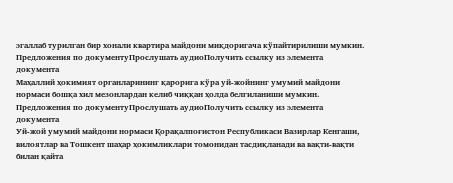эгаллаб турилган бир хонали квартира майдони миқдоригача кўпайтирилиши мумкин.
Предложения по документуПрослушать аудиоПолучить ссылку из элемента документа
Маҳаллий ҳокимият органларининг қарорига кўра уй-жойнинг умумий майдони нормаси бошқа хил мезонлардан келиб чиққан ҳолда белгиланиши мумкин.
Предложения по документуПрослушать аудиоПолучить ссылку из элемента документа
Уй-жой умумий майдони нормаси Қорақалпоғистон Республикаси Вазирлар Кенгаши, вилоятлар ва Тошкент шаҳар ҳокимликлари томонидан тасдиқланади ва вақти-вақти билан қайта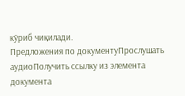кўриб чиқилади.
Предложения по документуПрослушать аудиоПолучить ссылку из элемента документа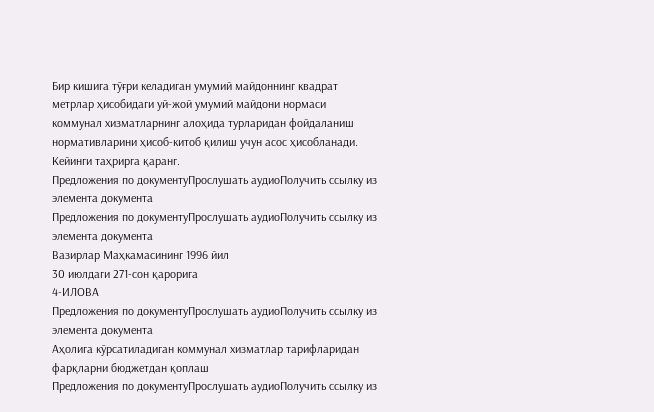Бир кишига тўғри келадиган умумий майдоннинг квадрат метрлар ҳисобидаги уй-жой умумий майдони нормаси коммунал хизматларнинг алоҳида турларидан фойдаланиш нормативларини ҳисоб-китоб қилиш учун асос ҳисобланади.
Кейинги таҳрирга қаранг.
Предложения по документуПрослушать аудиоПолучить ссылку из элемента документа
Предложения по документуПрослушать аудиоПолучить ссылку из элемента документа
Вазирлар Маҳкамасининг 1996 йил
30 июлдаги 271-сон қарорига
4-ИЛОВА
Предложения по документуПрослушать аудиоПолучить ссылку из элемента документа
Аҳолига кўрсатиладиган коммунал хизматлар тарифларидан фарқларни бюджетдан қоплаш
Предложения по документуПрослушать аудиоПолучить ссылку из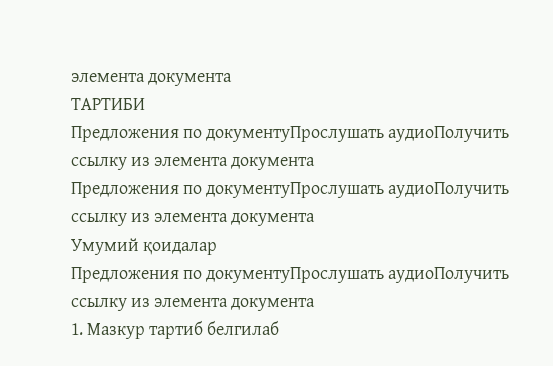элемента документа
ТАРТИБИ
Предложения по документуПрослушать аудиоПолучить ссылку из элемента документа
Предложения по документуПрослушать аудиоПолучить ссылку из элемента документа
Умумий қоидалар
Предложения по документуПрослушать аудиоПолучить ссылку из элемента документа
1. Мазкур тартиб белгилаб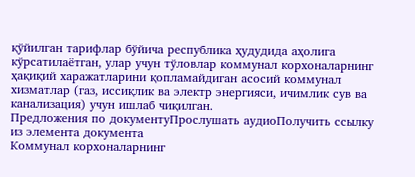қўйилган тарифлар бўйича республика ҳудудида аҳолига кўрсатилаётган, улар учун тўловлар коммунал корхоналарнинг ҳақиқий харажатларини қопламайдиган асосий коммунал хизматлар (газ, иссиқлик ва электр энергияси, ичимлик сув ва канализация) учун ишлаб чиқилган.
Предложения по документуПрослушать аудиоПолучить ссылку из элемента документа
Коммунал корхоналарнинг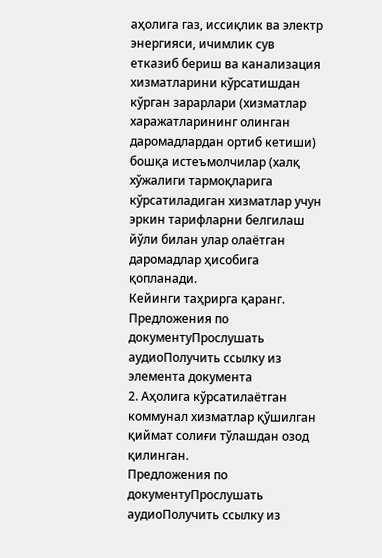аҳолига газ, иссиқлик ва электр энергияси, ичимлик сув етказиб бериш ва канализация хизматларини кўрсатишдан кўрган зарарлари (хизматлар харажатларининг олинган даромадлардан ортиб кетиши) бошқа истеъмолчилар (халқ хўжалиги тармоқларига кўрсатиладиган хизматлар учун эркин тарифларни белгилаш йўли билан улар олаётган даромадлар ҳисобига қопланади.
Кейинги таҳрирга қаранг.
Предложения по документуПрослушать аудиоПолучить ссылку из элемента документа
2. Аҳолига кўрсатилаётган коммунал хизматлар қўшилган қиймат солиғи тўлашдан озод қилинган.
Предложения по документуПрослушать аудиоПолучить ссылку из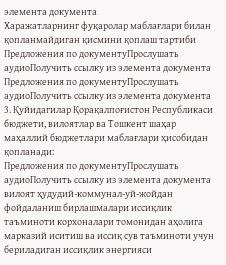элемента документа
Харажатларнинг фуқаролар маблағлари билан қопланмайдиган қисмини қоплаш тартиби
Предложения по документуПрослушать аудиоПолучить ссылку из элемента документа
Предложения по документуПрослушать аудиоПолучить ссылку из элемента документа
3. Қуйидагилар Қорақалпоғистон Республикаси бюджети, вилоятлар ва Тошкент шаҳар маҳаллий бюджетлари маблағлари ҳисобидан қопланади:
Предложения по документуПрослушать аудиоПолучить ссылку из элемента документа
вилоят ҳудудий-коммунал-уй-жойдан фойдаланиш бирлашмалари иссиқлик таъминоти корхоналари томонидан аҳолига марказий иситиш ва иссиқ сув таъминоти учун бериладиган иссиқлик энергияси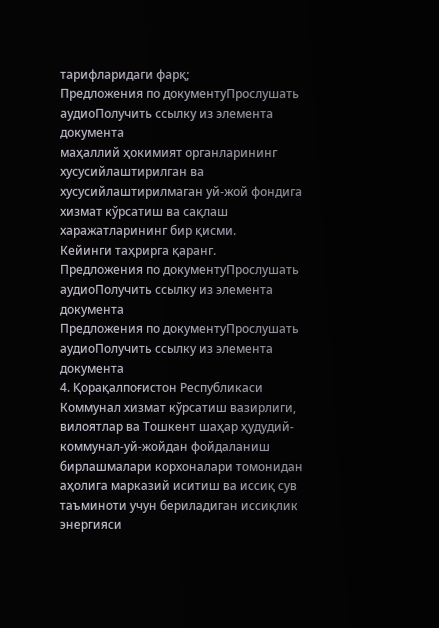тарифларидаги фарқ;
Предложения по документуПрослушать аудиоПолучить ссылку из элемента документа
маҳаллий ҳокимият органларининг хусусийлаштирилган ва хусусийлаштирилмаган уй-жой фондига хизмат кўрсатиш ва сақлаш харажатларининг бир қисми.
Кейинги таҳрирга қаранг.
Предложения по документуПрослушать аудиоПолучить ссылку из элемента документа
Предложения по документуПрослушать аудиоПолучить ссылку из элемента документа
4. Қорақалпоғистон Республикаси Коммунал хизмат кўрсатиш вазирлиги, вилоятлар ва Тошкент шаҳар ҳудудий-коммунал-уй-жойдан фойдаланиш бирлашмалари корхоналари томонидан аҳолига марказий иситиш ва иссиқ сув таъминоти учун бериладиган иссиқлик энергияси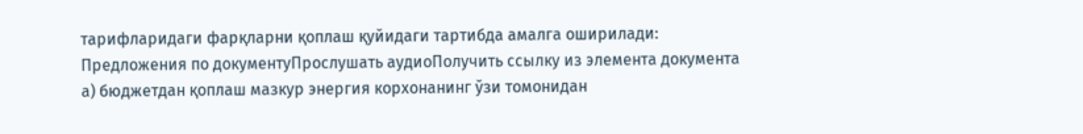тарифларидаги фарқларни қоплаш қуйидаги тартибда амалга оширилади:
Предложения по документуПрослушать аудиоПолучить ссылку из элемента документа
а) бюджетдан қоплаш мазкур энергия корхонанинг ўзи томонидан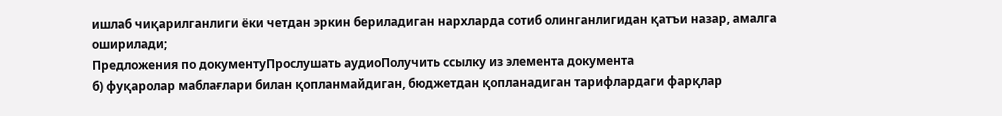ишлаб чиқарилганлиги ёки четдан эркин бериладиган нархларда сотиб олинганлигидан қатъи назар, амалга оширилади;
Предложения по документуПрослушать аудиоПолучить ссылку из элемента документа
б) фуқаролар маблағлари билан қопланмайдиган, бюджетдан қопланадиган тарифлардаги фарқлар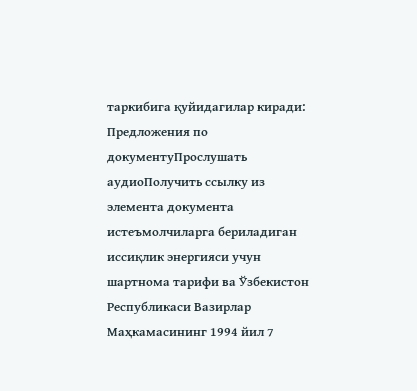таркибига қуйидагилар киради:
Предложения по документуПрослушать аудиоПолучить ссылку из элемента документа
истеъмолчиларга бериладиган иссиқлик энергияси учун шартнома тарифи ва Ўзбекистон Республикаси Вазирлар Маҳкамасининг 1994 йил 7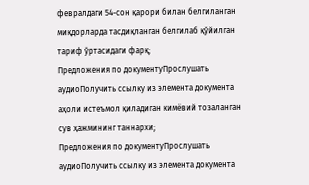февралдаги 54-сон қарори билан белгиланган миқдорларда тасдиқланган белгилаб қўйилган тариф ўртасидаги фарқ;
Предложения по документуПрослушать аудиоПолучить ссылку из элемента документа
аҳоли истеъмол қиладиган кимёвий тозаланган сув ҳажмининг таннархи;
Предложения по документуПрослушать аудиоПолучить ссылку из элемента документа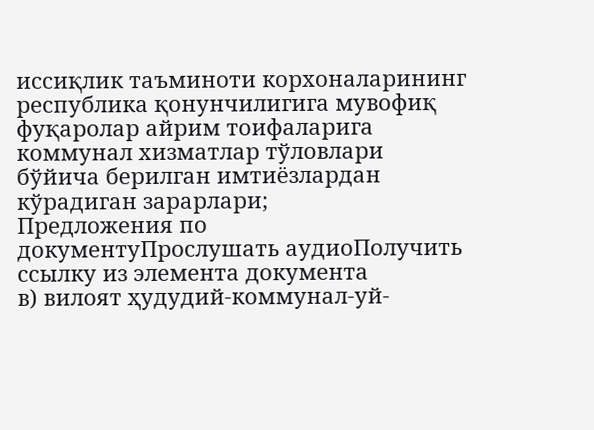иссиқлик таъминоти корхоналарининг республика қонунчилигига мувофиқ фуқаролар айрим тоифаларига коммунал хизматлар тўловлари бўйича берилган имтиёзлардан кўрадиган зарарлари;
Предложения по документуПрослушать аудиоПолучить ссылку из элемента документа
в) вилоят ҳудудий-коммунал-уй-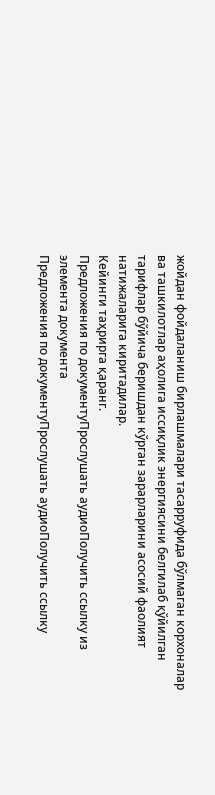жойдан фойдаланиш бирлашмалари тасарруфида бўлмаган корхоналар ва ташкилотлар аҳолига иссиқлик энергиясини белгилаб қўйилган тарифлар бўйича беришдан кўрган зарарларини асосий фаолият натижаларига киритадилар.
Кейинги таҳрирга қаранг.
Предложения по документуПрослушать аудиоПолучить ссылку из элемента документа
Предложения по документуПрослушать аудиоПолучить ссылку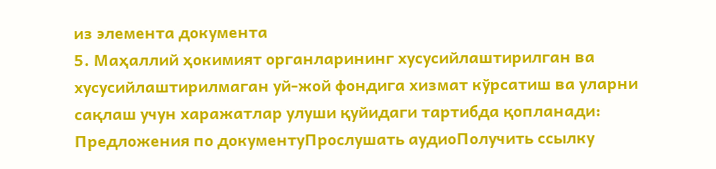из элемента документа
5. Маҳаллий ҳокимият органларининг хусусийлаштирилган ва хусусийлаштирилмаган уй-жой фондига хизмат кўрсатиш ва уларни сақлаш учун харажатлар улуши қуйидаги тартибда қопланади:
Предложения по документуПрослушать аудиоПолучить ссылку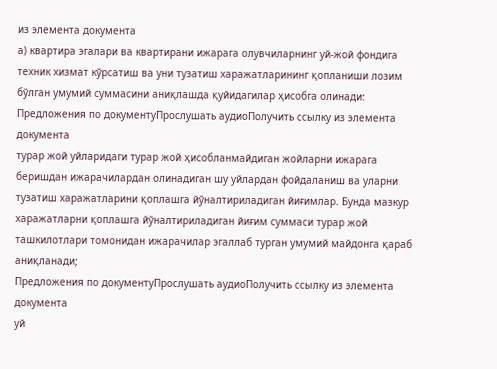из элемента документа
а) квартира эгалари ва квартирани ижарага олувчиларнинг уй-жой фондига техник хизмат кўрсатиш ва уни тузатиш харажатларининг қопланиши лозим бўлган умумий суммасини аниқлашда қуйидагилар ҳисобга олинади:
Предложения по документуПрослушать аудиоПолучить ссылку из элемента документа
турар жой уйларидаги турар жой ҳисобланмайдиган жойларни ижарага беришдан ижарачилардан олинадиган шу уйлардан фойдаланиш ва уларни тузатиш харажатларини қоплашга йўналтириладиган йиғимлар. Бунда мазкур харажатларни қоплашга йўналтириладиган йиғим суммаси турар жой ташкилотлари томонидан ижарачилар эгаллаб турган умумий майдонга қараб аниқланади;
Предложения по документуПрослушать аудиоПолучить ссылку из элемента документа
уй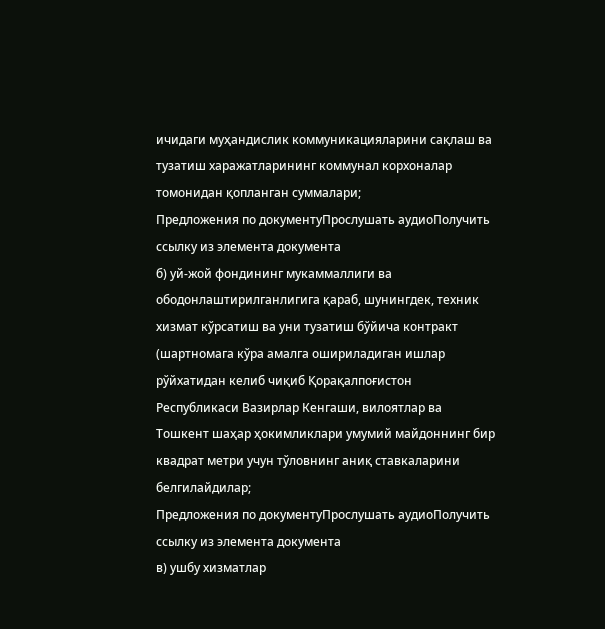ичидаги муҳандислик коммуникацияларини сақлаш ва тузатиш харажатларининг коммунал корхоналар томонидан қопланган суммалари;
Предложения по документуПрослушать аудиоПолучить ссылку из элемента документа
б) уй-жой фондининг мукаммаллиги ва ободонлаштирилганлигига қараб, шунингдек, техник хизмат кўрсатиш ва уни тузатиш бўйича контракт (шартномага кўра амалга ошириладиган ишлар рўйхатидан келиб чиқиб Қорақалпоғистон Республикаси Вазирлар Кенгаши, вилоятлар ва Тошкент шаҳар ҳокимликлари умумий майдоннинг бир квадрат метри учун тўловнинг аниқ ставкаларини белгилайдилар;
Предложения по документуПрослушать аудиоПолучить ссылку из элемента документа
в) ушбу хизматлар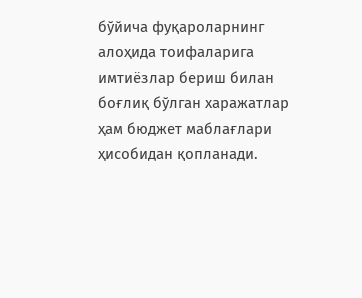бўйича фуқароларнинг алоҳида тоифаларига имтиёзлар бериш билан боғлиқ бўлган харажатлар ҳам бюджет маблағлари ҳисобидан қопланади.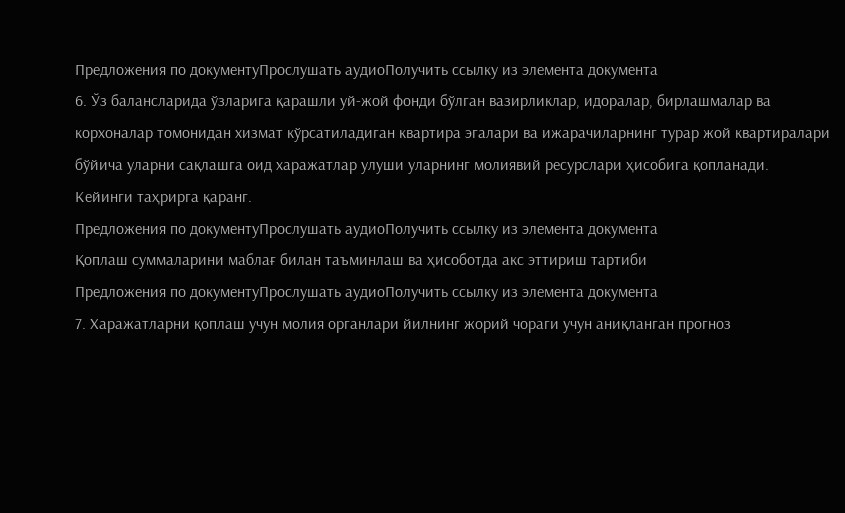Предложения по документуПрослушать аудиоПолучить ссылку из элемента документа
6. Ўз балансларида ўзларига қарашли уй-жой фонди бўлган вазирликлар, идоралар, бирлашмалар ва корхоналар томонидан хизмат кўрсатиладиган квартира эгалари ва ижарачиларнинг турар жой квартиралари бўйича уларни сақлашга оид харажатлар улуши уларнинг молиявий ресурслари ҳисобига қопланади.
Кейинги таҳрирга қаранг.
Предложения по документуПрослушать аудиоПолучить ссылку из элемента документа
Қоплаш суммаларини маблағ билан таъминлаш ва ҳисоботда акс эттириш тартиби
Предложения по документуПрослушать аудиоПолучить ссылку из элемента документа
7. Харажатларни қоплаш учун молия органлари йилнинг жорий чораги учун аниқланган прогноз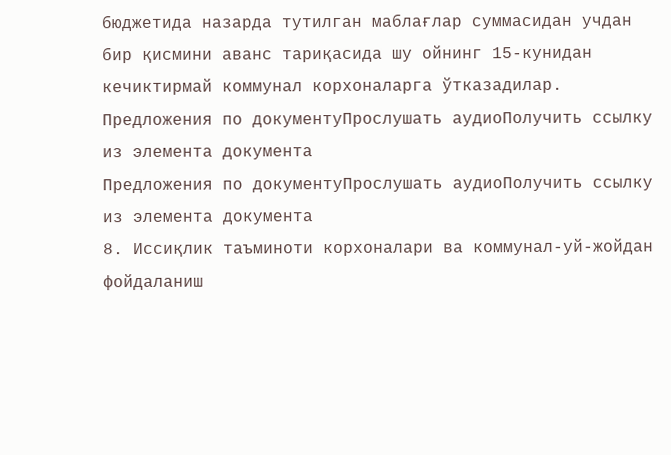бюджетида назарда тутилган маблағлар суммасидан учдан бир қисмини аванс тариқасида шу ойнинг 15-кунидан кечиктирмай коммунал корхоналарга ўтказадилар.
Предложения по документуПрослушать аудиоПолучить ссылку из элемента документа
Предложения по документуПрослушать аудиоПолучить ссылку из элемента документа
8. Иссиқлик таъминоти корхоналари ва коммунал-уй-жойдан фойдаланиш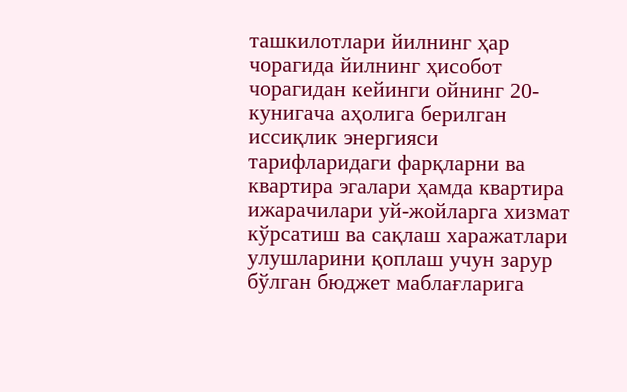ташкилотлари йилнинг ҳар чорагида йилнинг ҳисобот чорагидан кейинги ойнинг 20-кунигача аҳолига берилган иссиқлик энергияси тарифларидаги фарқларни ва квартира эгалари ҳамда квартира ижарачилари уй-жойларга хизмат кўрсатиш ва сақлаш харажатлари улушларини қоплаш учун зарур бўлган бюджет маблағларига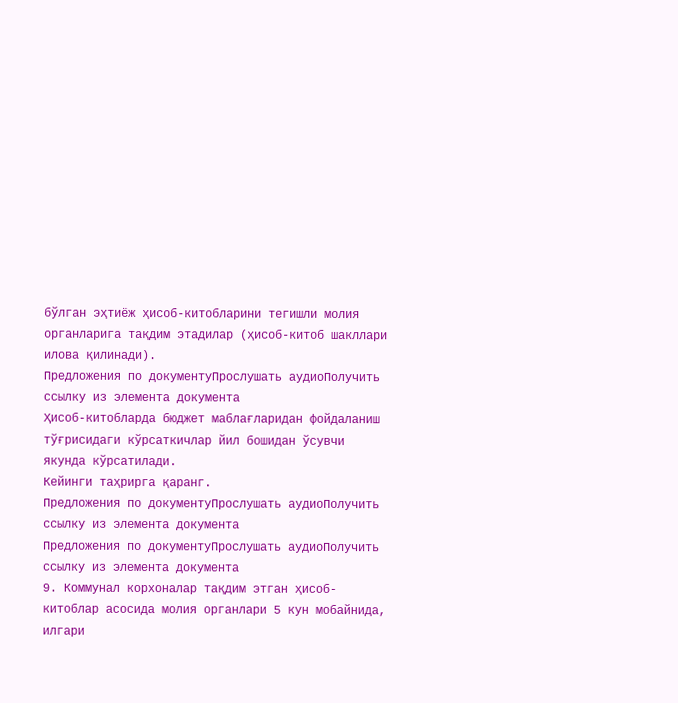бўлган эҳтиёж ҳисоб-китобларини тегишли молия органларига тақдим этадилар (ҳисоб-китоб шакллари илова қилинади).
Предложения по документуПрослушать аудиоПолучить ссылку из элемента документа
Ҳисоб-китобларда бюджет маблағларидан фойдаланиш тўғрисидаги кўрсаткичлар йил бошидан ўсувчи якунда кўрсатилади.
Кейинги таҳрирга қаранг.
Предложения по документуПрослушать аудиоПолучить ссылку из элемента документа
Предложения по документуПрослушать аудиоПолучить ссылку из элемента документа
9. Коммунал корхоналар тақдим этган ҳисоб-китоблар асосида молия органлари 5 кун мобайнида, илгари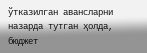ўтказилган авансларни назарда тутган ҳолда, бюджет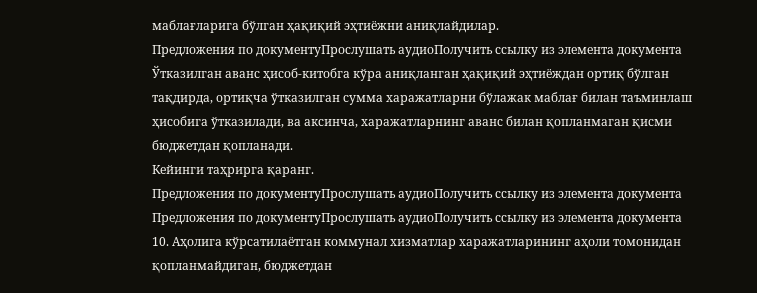маблағларига бўлган ҳақиқий эҳтиёжни аниқлайдилар.
Предложения по документуПрослушать аудиоПолучить ссылку из элемента документа
Ўтказилган аванс ҳисоб-китобга кўра аниқланган ҳақиқий эҳтиёждан ортиқ бўлган тақдирда, ортиқча ўтказилган сумма харажатларни бўлажак маблағ билан таъминлаш ҳисобига ўтказилади, ва аксинча, харажатларнинг аванс билан қопланмаган қисми бюджетдан қопланади.
Кейинги таҳрирга қаранг.
Предложения по документуПрослушать аудиоПолучить ссылку из элемента документа
Предложения по документуПрослушать аудиоПолучить ссылку из элемента документа
10. Аҳолига кўрсатилаётган коммунал хизматлар харажатларининг аҳоли томонидан қопланмайдиган, бюджетдан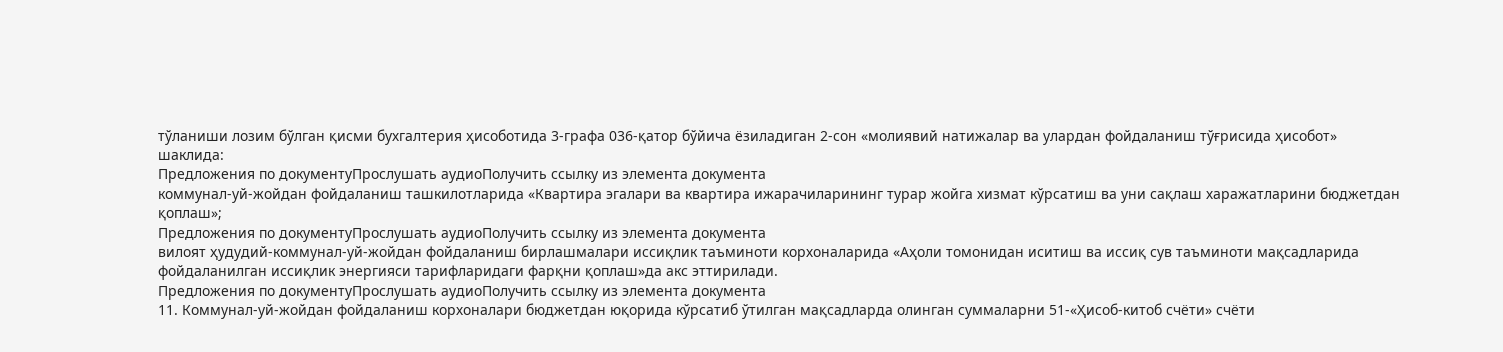тўланиши лозим бўлган қисми бухгалтерия ҳисоботида 3-графа 036-қатор бўйича ёзиладиган 2-сон «молиявий натижалар ва улардан фойдаланиш тўғрисида ҳисобот» шаклида:
Предложения по документуПрослушать аудиоПолучить ссылку из элемента документа
коммунал-уй-жойдан фойдаланиш ташкилотларида «Квартира эгалари ва квартира ижарачиларининг турар жойга хизмат кўрсатиш ва уни сақлаш харажатларини бюджетдан қоплаш»;
Предложения по документуПрослушать аудиоПолучить ссылку из элемента документа
вилоят ҳудудий-коммунал-уй-жойдан фойдаланиш бирлашмалари иссиқлик таъминоти корхоналарида «Аҳоли томонидан иситиш ва иссиқ сув таъминоти мақсадларида фойдаланилган иссиқлик энергияси тарифларидаги фарқни қоплаш»да акс эттирилади.
Предложения по документуПрослушать аудиоПолучить ссылку из элемента документа
11. Коммунал-уй-жойдан фойдаланиш корхоналари бюджетдан юқорида кўрсатиб ўтилган мақсадларда олинган суммаларни 51-«Ҳисоб-китоб счёти» счёти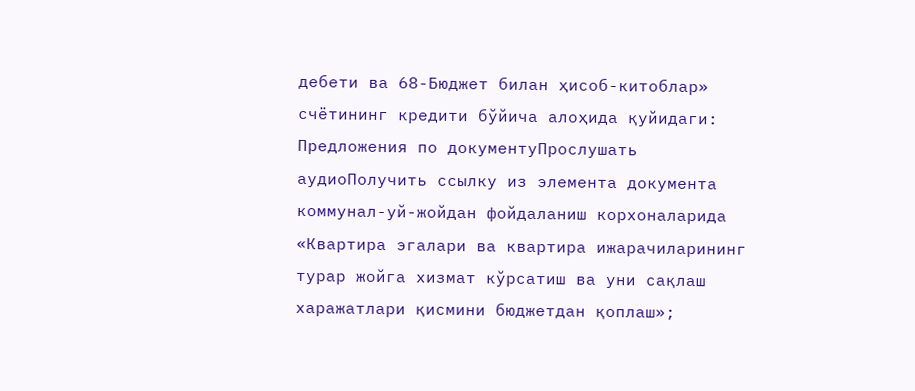дебети ва 68-Бюджет билан ҳисоб-китоблар» счётининг кредити бўйича алоҳида қуйидаги:
Предложения по документуПрослушать аудиоПолучить ссылку из элемента документа
коммунал-уй-жойдан фойдаланиш корхоналарида «Квартира эгалари ва квартира ижарачиларининг турар жойга хизмат кўрсатиш ва уни сақлаш харажатлари қисмини бюджетдан қоплаш»;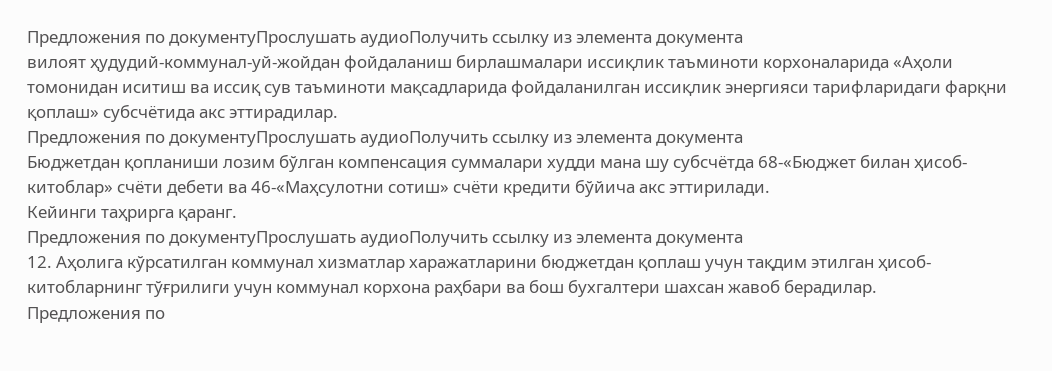Предложения по документуПрослушать аудиоПолучить ссылку из элемента документа
вилоят ҳудудий-коммунал-уй-жойдан фойдаланиш бирлашмалари иссиқлик таъминоти корхоналарида «Аҳоли томонидан иситиш ва иссиқ сув таъминоти мақсадларида фойдаланилган иссиқлик энергияси тарифларидаги фарқни қоплаш» субсчётида акс эттирадилар.
Предложения по документуПрослушать аудиоПолучить ссылку из элемента документа
Бюджетдан қопланиши лозим бўлган компенсация суммалари худди мана шу субсчётда 68-«Бюджет билан ҳисоб-китоблар» счёти дебети ва 46-«Маҳсулотни сотиш» счёти кредити бўйича акс эттирилади.
Кейинги таҳрирга қаранг.
Предложения по документуПрослушать аудиоПолучить ссылку из элемента документа
12. Аҳолига кўрсатилган коммунал хизматлар харажатларини бюджетдан қоплаш учун тақдим этилган ҳисоб-китобларнинг тўғрилиги учун коммунал корхона раҳбари ва бош бухгалтери шахсан жавоб берадилар.
Предложения по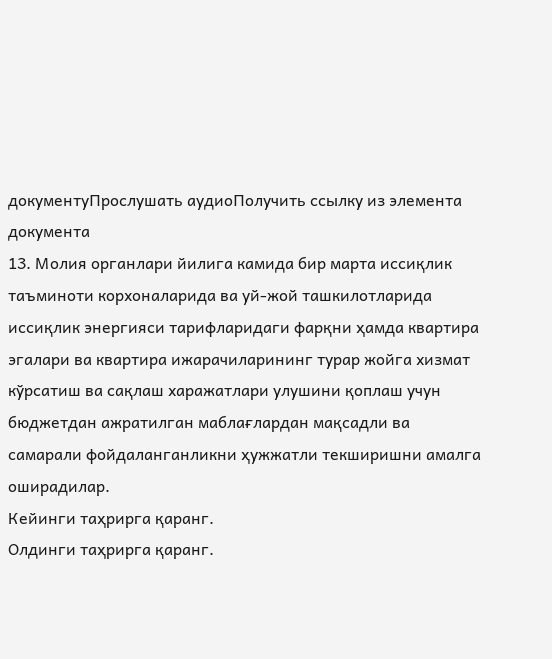документуПрослушать аудиоПолучить ссылку из элемента документа
13. Молия органлари йилига камида бир марта иссиқлик таъминоти корхоналарида ва уй-жой ташкилотларида иссиқлик энергияси тарифларидаги фарқни ҳамда квартира эгалари ва квартира ижарачиларининг турар жойга хизмат кўрсатиш ва сақлаш харажатлари улушини қоплаш учун бюджетдан ажратилган маблағлардан мақсадли ва самарали фойдаланганликни ҳужжатли текширишни амалга оширадилар.
Кейинги таҳрирга қаранг.
Олдинги таҳрирга қаранг.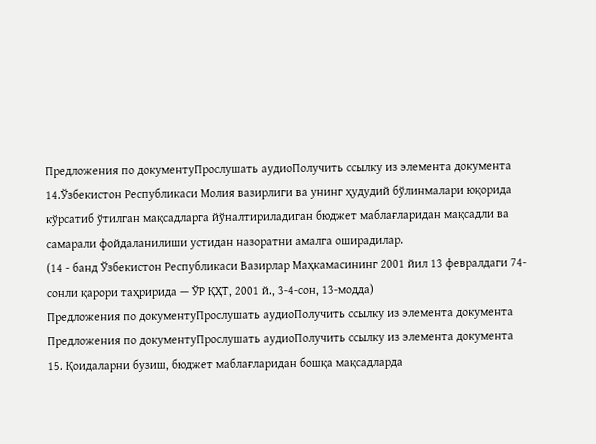Предложения по документуПрослушать аудиоПолучить ссылку из элемента документа
14.Ўзбекистон Республикаси Молия вазирлиги ва унинг ҳудудий бўлинмалари юқорида кўрсатиб ўтилган мақсадларга йўналтириладиган бюджет маблағларидан мақсадли ва самарали фойдаланилиши устидан назоратни амалга оширадилар.
(14 - банд Ўзбекистон Республикаси Вазирлар Маҳкамасининг 2001 йил 13 февралдаги 74-сонли қарори таҳририда — ЎР ҚҲТ, 2001 й., 3-4-сон, 13-модда)
Предложения по документуПрослушать аудиоПолучить ссылку из элемента документа
Предложения по документуПрослушать аудиоПолучить ссылку из элемента документа
15. Қоидаларни бузиш, бюджет маблағларидан бошқа мақсадларда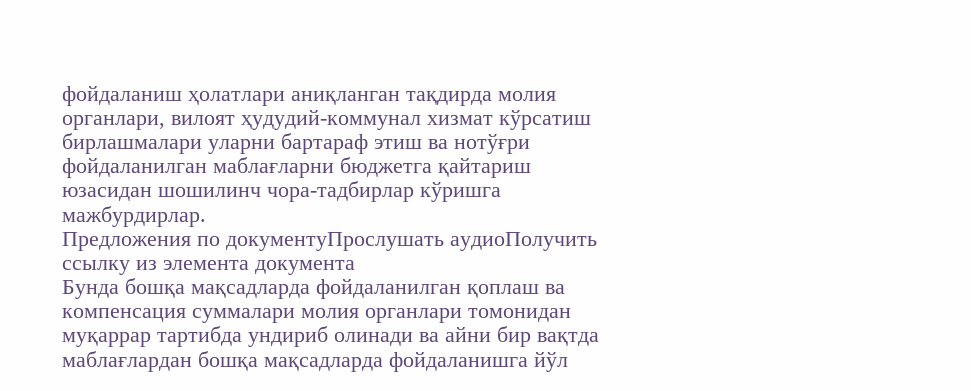фойдаланиш ҳолатлари аниқланган тақдирда молия органлари, вилоят ҳудудий-коммунал хизмат кўрсатиш бирлашмалари уларни бартараф этиш ва нотўғри фойдаланилган маблағларни бюджетга қайтариш юзасидан шошилинч чора-тадбирлар кўришга мажбурдирлар.
Предложения по документуПрослушать аудиоПолучить ссылку из элемента документа
Бунда бошқа мақсадларда фойдаланилган қоплаш ва компенсация суммалари молия органлари томонидан муқаррар тартибда ундириб олинади ва айни бир вақтда маблағлардан бошқа мақсадларда фойдаланишга йўл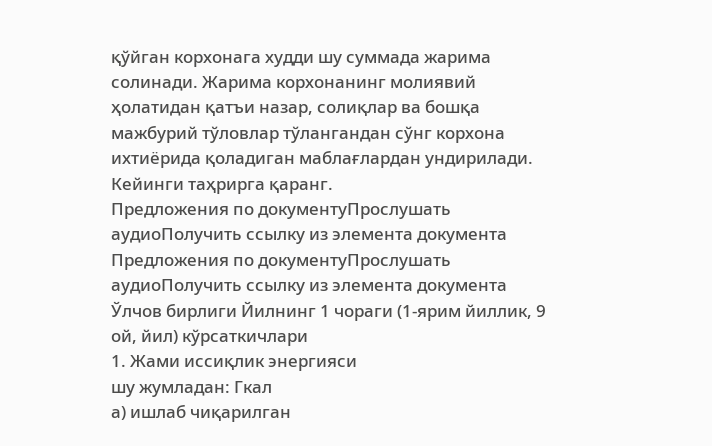қўйган корхонага худди шу суммада жарима солинади. Жарима корхонанинг молиявий ҳолатидан қатъи назар, солиқлар ва бошқа мажбурий тўловлар тўлангандан сўнг корхона ихтиёрида қоладиган маблағлардан ундирилади.
Кейинги таҳрирга қаранг.
Предложения по документуПрослушать аудиоПолучить ссылку из элемента документа
Предложения по документуПрослушать аудиоПолучить ссылку из элемента документа
Ўлчов бирлиги Йилнинг 1 чораги (1-ярим йиллик, 9 ой, йил) кўрсаткичлари
1. Жами иссиқлик энергияси
шу жумладан: Гкал
а) ишлаб чиқарилган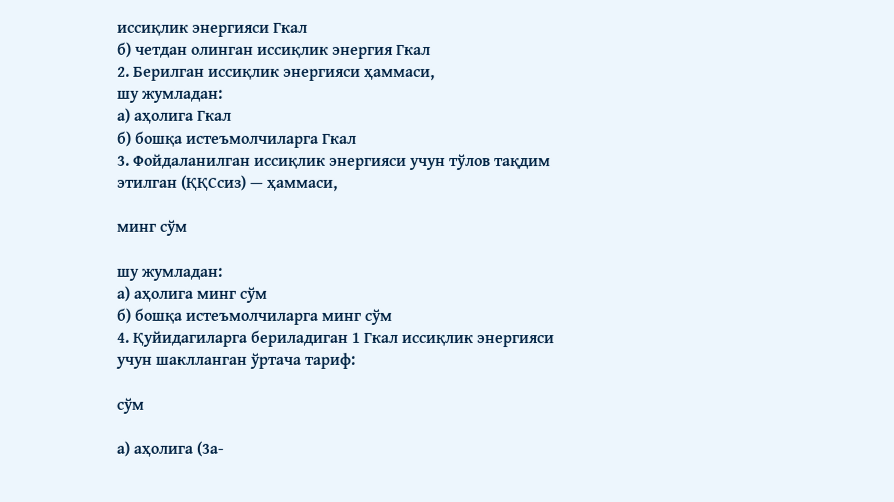иссиқлик энергияси Гкал
б) четдан олинган иссиқлик энергия Гкал
2. Берилган иссиқлик энергияси ҳаммаси,
шу жумладан:
а) аҳолига Гкал
б) бошқа истеъмолчиларга Гкал
3. Фойдаланилган иссиқлик энергияси учун тўлов тақдим этилган (ҚҚСсиз) — ҳаммаси,

минг сўм

шу жумладан:
а) аҳолига минг сўм
б) бошқа истеъмолчиларга минг сўм
4. Қуйидагиларга бериладиган 1 Гкал иссиқлик энергияси учун шаклланган ўртача тариф:

сўм

а) аҳолига (3а-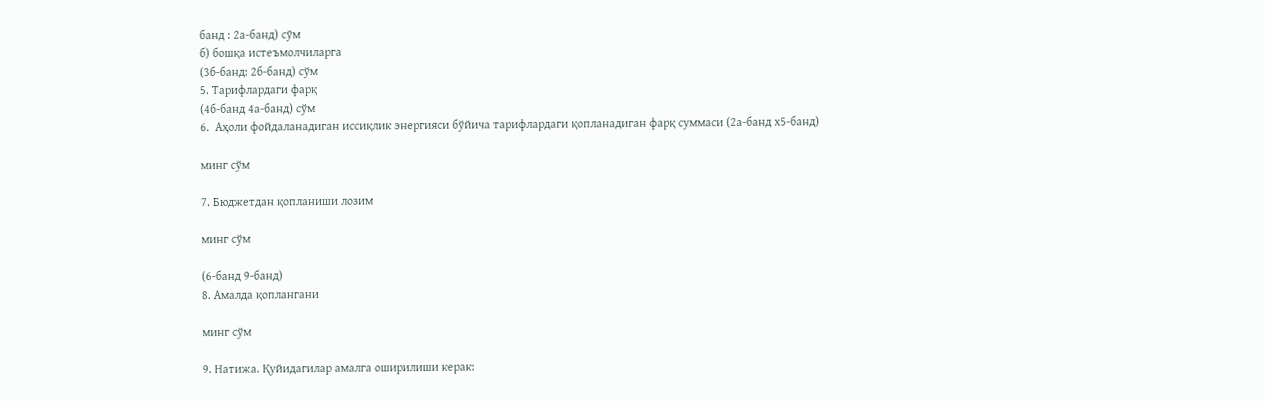банд : 2а-банд) сўм
б) бошқа истеъмолчиларга
(3б-банд: 2б-банд) сўм
5. Тарифлардаги фарқ
(4б-банд 4а-банд) сўм
6.  Аҳоли фойдаланадиган иссиқлик энергияси бўйича тарифлардаги қопланадиган фарқ суммаси (2а-банд х5-банд)

минг сўм

7. Бюджетдан қопланиши лозим

минг сўм

(6-банд 9-банд)
8. Амалда қоплангани

минг сўм

9. Натижа. Қуйидагилар амалга оширилиши керак: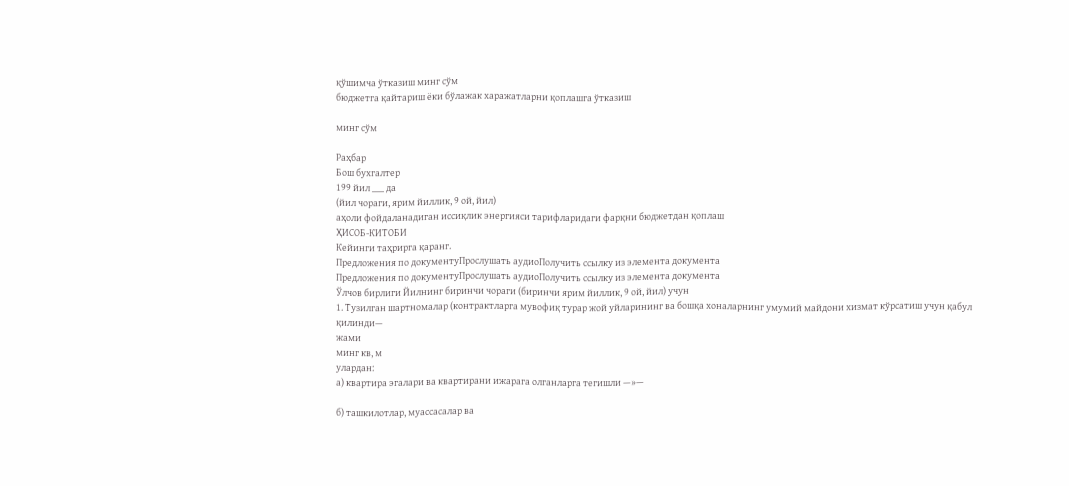қўшимча ўтказиш минг сўм
бюджетга қайтариш ёки бўлажак харажатларни қоплашга ўтказиш

минг сўм

Раҳбар
Бош бухгалтер
199 йил ___ да
(йил чораги, ярим йиллик, 9 ой, йил)
аҳоли фойдаланадиган иссиқлик энергияси тарифларидаги фарқни бюджетдан қоплаш
ҲИСОБ-КИТОБИ
Кейинги таҳрирга қаранг.
Предложения по документуПрослушать аудиоПолучить ссылку из элемента документа
Предложения по документуПрослушать аудиоПолучить ссылку из элемента документа
Ўлчов бирлиги Йилнинг биринчи чораги (биринчи ярим йиллик, 9 ой, йил) учун
1. Тузилган шартномалар (контрактларга мувофиқ турар жой уйларининг ва бошқа хоналарнинг умумий майдони хизмат кўрсатиш учун қабул қилинди—
жами
минг кв, м
улардан:
а) квартира эгалари ва квартирани ижарага олганларга тегишли —»—

б) ташкилотлар, муассасалар ва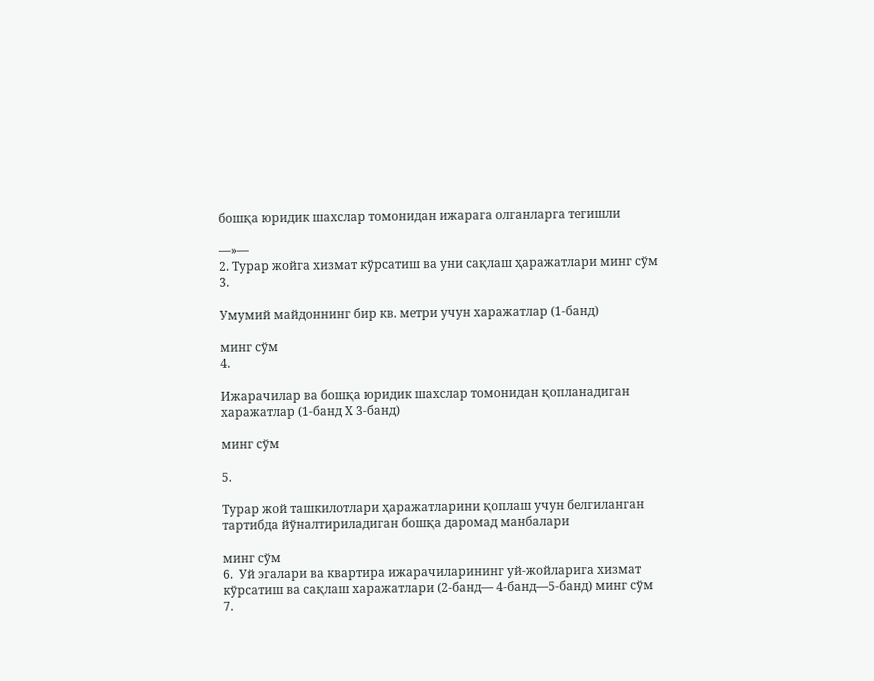бошқа юридик шахслар томонидан ижарага олганларга тегишли

—»—
2. Турар жойга хизмат кўрсатиш ва уни сақлаш ҳаражатлари минг сўм
3.

Умумий майдоннинг бир кв. метри учун харажатлар (1-банд)

минг сўм
4.

Ижарачилар ва бошқа юридик шахслар томонидан қопланадиган харажатлар (1-банд Х 3-банд)

минг сўм

5.

Турар жой ташкилотлари ҳаражатларини қоплаш учун белгиланган тартибда йўналтириладиган бошқа даромад манбалари

минг сўм
6.  Уй эгалари ва квартира ижарачиларининг уй-жойларига хизмат кўрсатиш ва сақлаш харажатлари (2-банд— 4-банд—5-банд) минг сўм
7.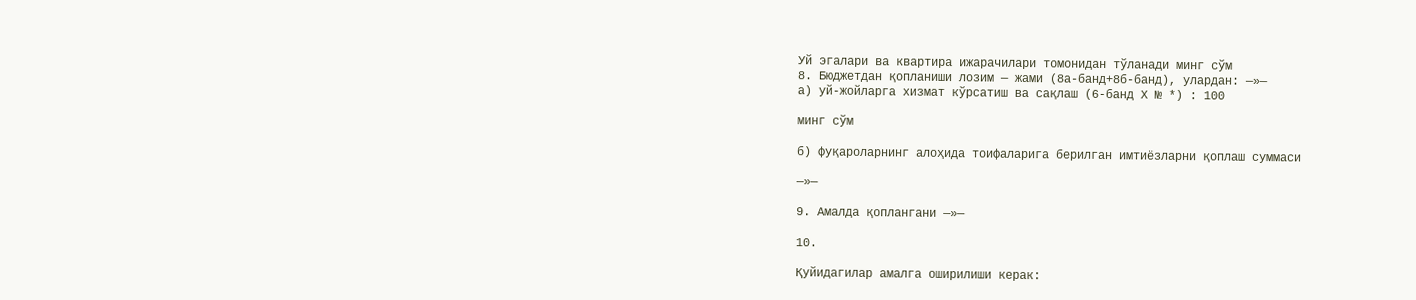Уй эгалари ва квартира ижарачилари томонидан тўланади минг сўм
8. Бюджетдан қопланиши лозим — жами (8а-банд+8б-банд), улардан: —»—
а) уй-жойларга хизмат кўрсатиш ва сақлаш (6-банд Х № *) : 100

минг сўм

б) фуқароларнинг алоҳида тоифаларига берилган имтиёзларни қоплаш суммаси

—»—

9. Амалда қоплангани —»—

10.

Қуйидагилар амалга оширилиши керак: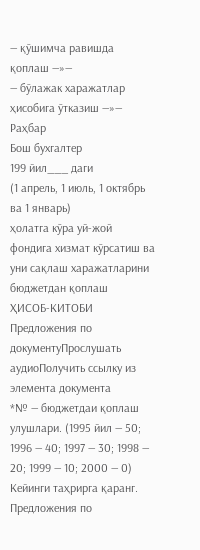— қўшимча равишда қоплаш —»—
— бўлажак харажатлар ҳисобига ўтказиш —»—
Раҳбар
Бош бухгалтер
199 йил___ даги
(1 апрель, 1 июль, 1 октябрь ва 1 январь)
ҳолатга кўра уй-жой фондига хизмат кўрсатиш ва уни сақлаш харажатларини бюджетдан қоплаш
ҲИСОБ-КИТОБИ
Предложения по документуПрослушать аудиоПолучить ссылку из элемента документа
*№ — бюджетдаи қоплаш улушлари. (1995 йил — 50; 1996 — 40; 1997 — 30; 1998 — 20; 1999 — 10; 2000 — 0)
Кейинги таҳрирга қаранг.
Предложения по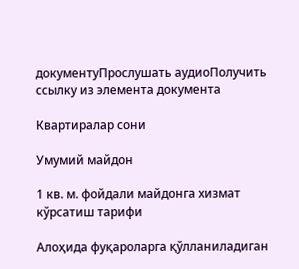документуПрослушать аудиоПолучить ссылку из элемента документа

Квартиралар сони

Умумий майдон

1 кв. м. фойдали майдонга хизмат кўрсатиш тарифи

Алоҳида фуқароларга қўлланиладиган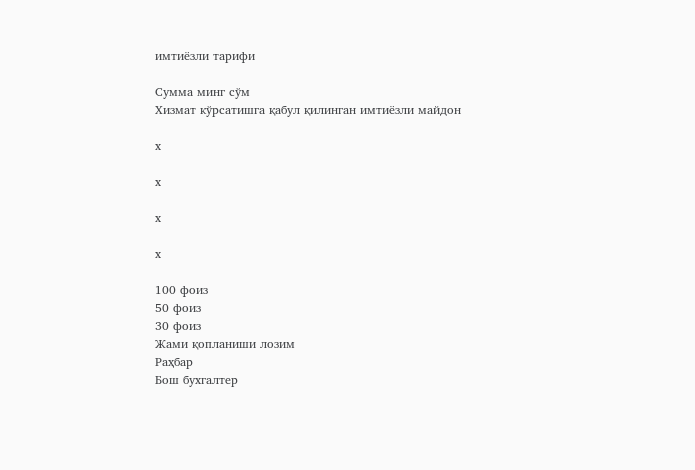имтиёзли тарифи

Сумма минг сўм
Хизмат кўрсатишга қабул қилинган имтиёзли майдон

х

х

х

х

100 фоиз
50 фоиз
30 фоиз
Жами қопланиши лозим
Раҳбар
Бош бухгалтер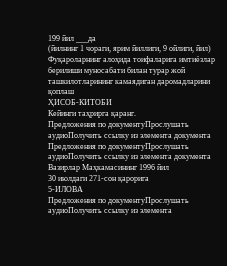199 йил ___да
(йилнинг 1 чораги, ярим йиллиги, 9 ойлиги, йил)
Фуқароларнинг алоҳида тоифаларига имтиёзлар берилиши муносабати билан турар жой ташкилотларининг камаядиган даромадларини қоплаш
ҲИСОБ-КИТОБИ
Кейинги таҳрирга қаранг.
Предложения по документуПрослушать аудиоПолучить ссылку из элемента документа
Предложения по документуПрослушать аудиоПолучить ссылку из элемента документа
Вазирлар Маҳкамасининг 1996 йил
30 июлдаги 271-сон қарорига
5-ИЛОВА
Предложения по документуПрослушать аудиоПолучить ссылку из элемента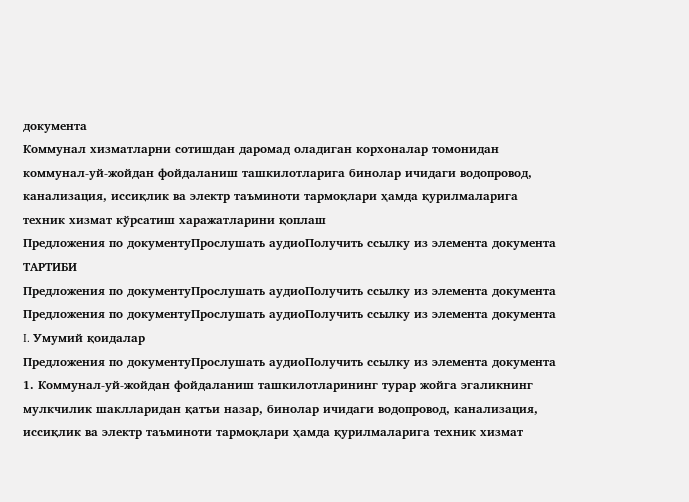документа
Коммунал хизматларни сотишдан даромад оладиган корхоналар томонидан коммунал-уй-жойдан фойдаланиш ташкилотларига бинолар ичидаги водопровод, канализация, иссиқлик ва электр таъминоти тармоқлари ҳамда қурилмаларига техник хизмат кўрсатиш харажатларини қоплаш
Предложения по документуПрослушать аудиоПолучить ссылку из элемента документа
ТАРТИБИ
Предложения по документуПрослушать аудиоПолучить ссылку из элемента документа
Предложения по документуПрослушать аудиоПолучить ссылку из элемента документа
I. Умумий қоидалар
Предложения по документуПрослушать аудиоПолучить ссылку из элемента документа
1. Коммунал-уй-жойдан фойдаланиш ташкилотларининг турар жойга эгаликнинг мулкчилик шаклларидан қатъи назар, бинолар ичидаги водопровод, канализация, иссиқлик ва электр таъминоти тармоқлари ҳамда қурилмаларига техник хизмат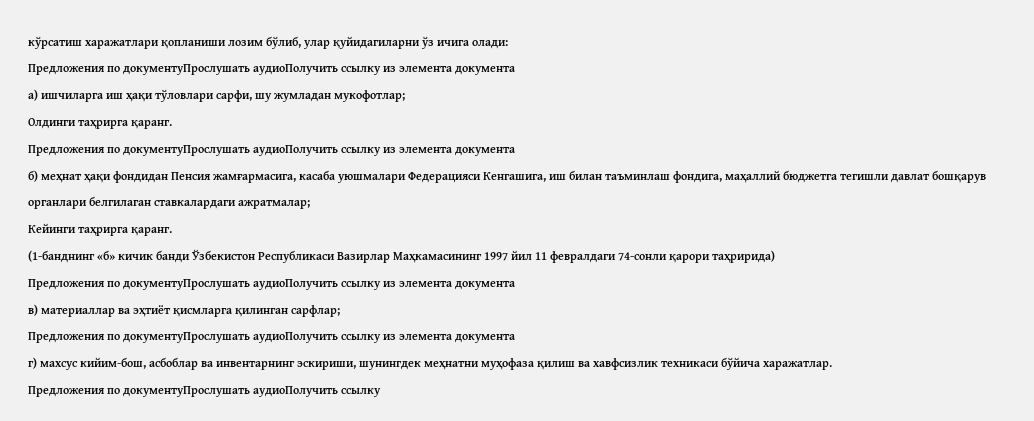кўрсатиш харажатлари қопланиши лозим бўлиб, улар қуйидагиларни ўз ичига олади:
Предложения по документуПрослушать аудиоПолучить ссылку из элемента документа
а) ишчиларга иш ҳақи тўловлари сарфи, шу жумладан мукофотлар;
Олдинги таҳрирга қаранг.
Предложения по документуПрослушать аудиоПолучить ссылку из элемента документа
б) меҳнат ҳақи фондидан Пенсия жамғармасига, касаба уюшмалари Федерацияси Кенгашига, иш билан таъминлаш фондига, маҳаллий бюджетга тегишли давлат бошқарув органлари белгилаган ставкалардаги ажратмалар;
Кейинги таҳрирга қаранг.
(1-банднинг «б» кичик банди Ўзбекистон Республикаси Вазирлар Маҳкамасининг 1997 йил 11 февралдаги 74-сонли қарори таҳририда)
Предложения по документуПрослушать аудиоПолучить ссылку из элемента документа
в) материаллар ва эҳтиёт қисмларга қилинган сарфлар;
Предложения по документуПрослушать аудиоПолучить ссылку из элемента документа
г) махсус кийим-бош, асбоблар ва инвентарнинг эскириши, шунингдек меҳнатни муҳофаза қилиш ва хавфсизлик техникаси бўйича харажатлар.
Предложения по документуПрослушать аудиоПолучить ссылку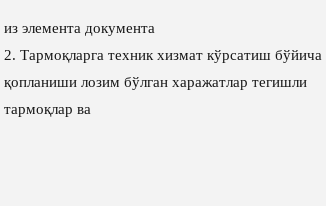из элемента документа
2. Тармоқларга техник хизмат кўрсатиш бўйича қопланиши лозим бўлган харажатлар тегишли тармоқлар ва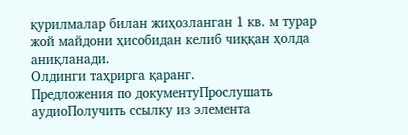қурилмалар билан жиҳозланган 1 кв. м турар жой майдони ҳисобидан келиб чиққан ҳолда аниқланади.
Олдинги таҳрирга қаранг.
Предложения по документуПрослушать аудиоПолучить ссылку из элемента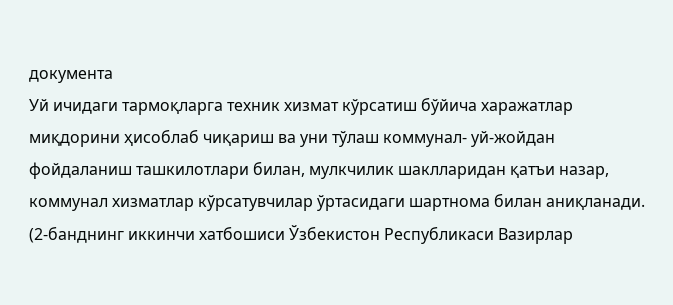документа
Уй ичидаги тармоқларга техник хизмат кўрсатиш бўйича харажатлар миқдорини ҳисоблаб чиқариш ва уни тўлаш коммунал- уй-жойдан фойдаланиш ташкилотлари билан, мулкчилик шаклларидан қатъи назар, коммунал хизматлар кўрсатувчилар ўртасидаги шартнома билан аниқланади.
(2-банднинг иккинчи хатбошиси Ўзбекистон Республикаси Вазирлар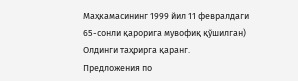Маҳкамасининг 1999 йил 11 февралдаги 65-сонли қарорига мувофиқ қўшилган)
Олдинги таҳрирга қаранг.
Предложения по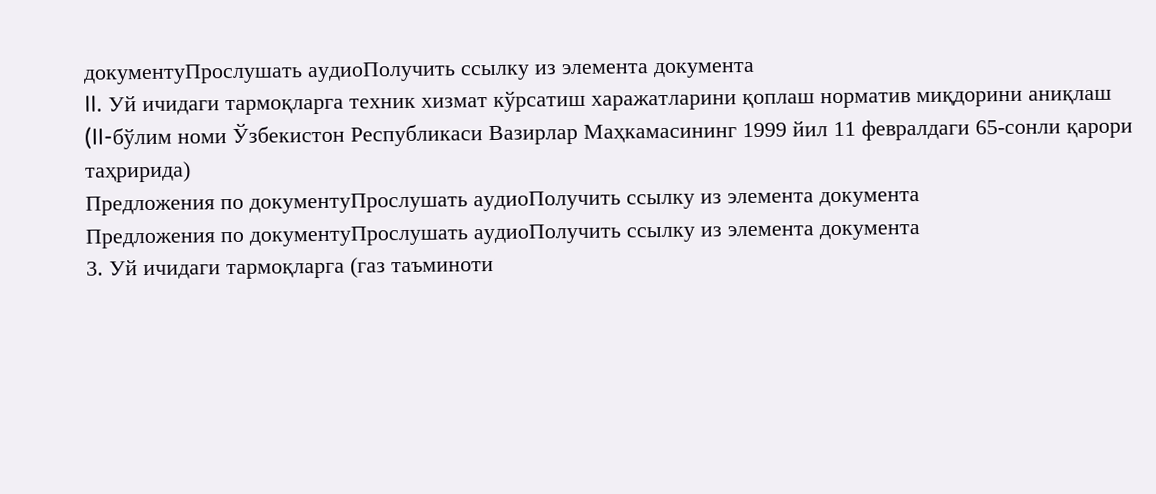документуПрослушать аудиоПолучить ссылку из элемента документа
II. Уй ичидаги тармоқларга техник хизмат кўрсатиш харажатларини қоплаш норматив миқдорини аниқлаш
(II-бўлим номи Ўзбекистон Республикаси Вазирлар Маҳкамасининг 1999 йил 11 февралдаги 65-сонли қарори таҳририда)
Предложения по документуПрослушать аудиоПолучить ссылку из элемента документа
Предложения по документуПрослушать аудиоПолучить ссылку из элемента документа
3. Уй ичидаги тармоқларга (газ таъминоти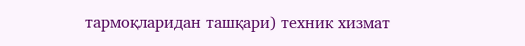тармоқларидан ташқари) техник хизмат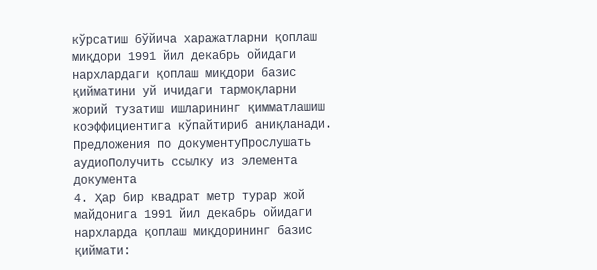кўрсатиш бўйича харажатларни қоплаш миқдори 1991 йил декабрь ойидаги нархлардаги қоплаш миқдори базис қийматини уй ичидаги тармоқларни жорий тузатиш ишларининг қимматлашиш коэффициентига кўпайтириб аниқланади.
Предложения по документуПрослушать аудиоПолучить ссылку из элемента документа
4. Ҳар бир квадрат метр турар жой майдонига 1991 йил декабрь ойидаги нархларда қоплаш миқдорининг базис қиймати: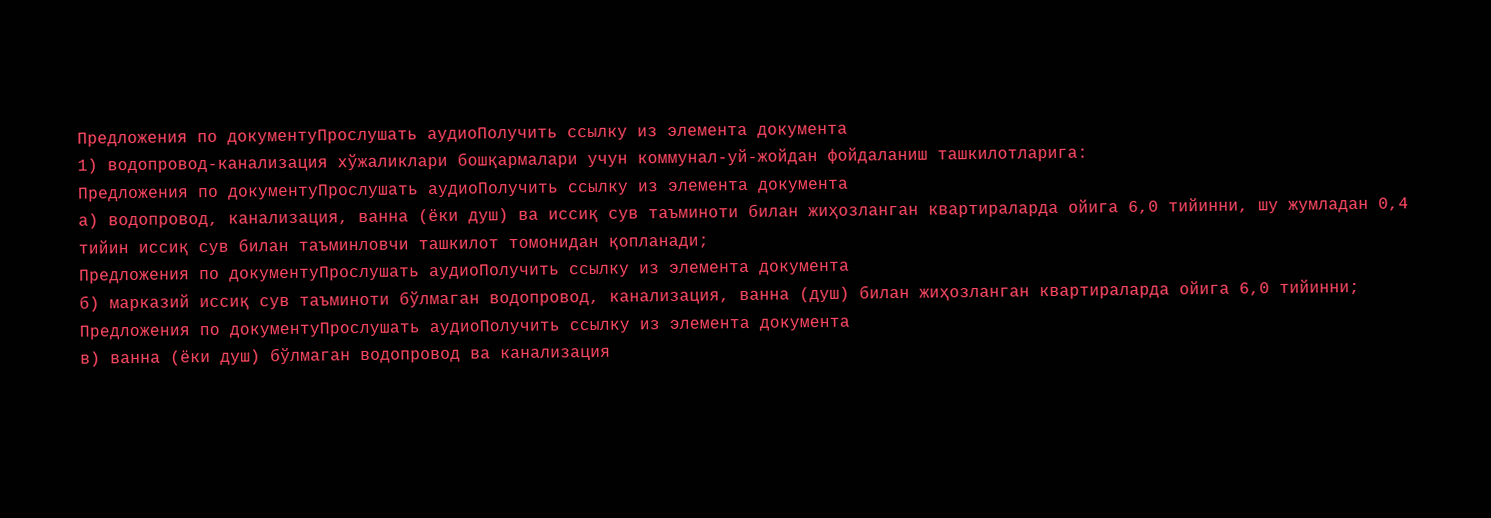Предложения по документуПрослушать аудиоПолучить ссылку из элемента документа
1) водопровод-канализация хўжаликлари бошқармалари учун коммунал-уй-жойдан фойдаланиш ташкилотларига:
Предложения по документуПрослушать аудиоПолучить ссылку из элемента документа
а) водопровод, канализация, ванна (ёки душ) ва иссиқ сув таъминоти билан жиҳозланган квартираларда ойига 6,0 тийинни, шу жумладан 0,4 тийин иссиқ сув билан таъминловчи ташкилот томонидан қопланади;
Предложения по документуПрослушать аудиоПолучить ссылку из элемента документа
б) марказий иссиқ сув таъминоти бўлмаган водопровод, канализация, ванна (душ) билан жиҳозланган квартираларда ойига 6,0 тийинни;
Предложения по документуПрослушать аудиоПолучить ссылку из элемента документа
в) ванна (ёки душ) бўлмаган водопровод ва канализация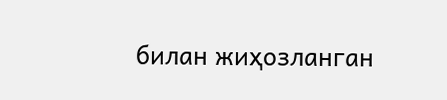билан жиҳозланган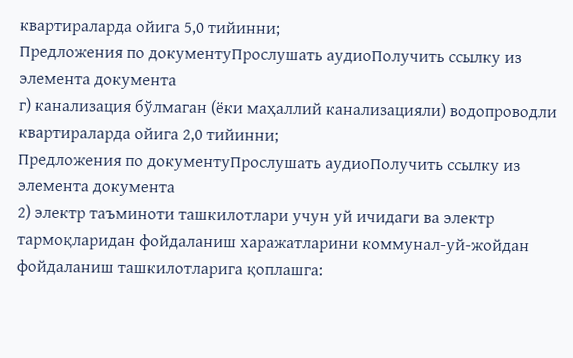квартираларда ойига 5,0 тийинни;
Предложения по документуПрослушать аудиоПолучить ссылку из элемента документа
г) канализация бўлмаган (ёки маҳаллий канализацияли) водопроводли квартираларда ойига 2,0 тийинни;
Предложения по документуПрослушать аудиоПолучить ссылку из элемента документа
2) электр таъминоти ташкилотлари учун уй ичидаги ва электр тармоқларидан фойдаланиш харажатларини коммунал-уй-жойдан фойдаланиш ташкилотларига қоплашга: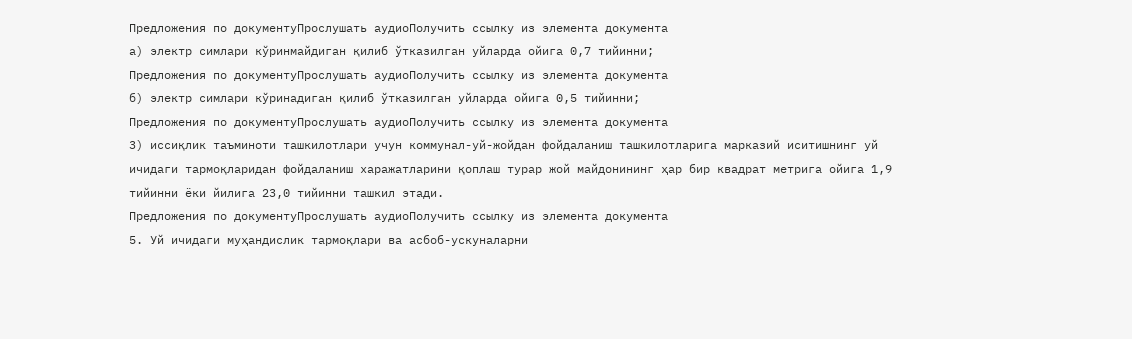Предложения по документуПрослушать аудиоПолучить ссылку из элемента документа
а) электр симлари кўринмайдиган қилиб ўтказилган уйларда ойига 0,7 тийинни;
Предложения по документуПрослушать аудиоПолучить ссылку из элемента документа
б) электр симлари кўринадиган қилиб ўтказилган уйларда ойига 0,5 тийинни;
Предложения по документуПрослушать аудиоПолучить ссылку из элемента документа
3) иссиқлик таъминоти ташкилотлари учун коммунал-уй-жойдан фойдаланиш ташкилотларига марказий иситишнинг уй ичидаги тармоқларидан фойдаланиш харажатларини қоплаш турар жой майдонининг ҳар бир квадрат метрига ойига 1,9 тийинни ёки йилига 23,0 тийинни ташкил этади.
Предложения по документуПрослушать аудиоПолучить ссылку из элемента документа
5. Уй ичидаги муҳандислик тармоқлари ва асбоб-ускуналарни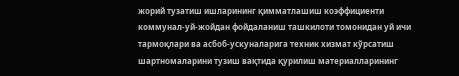жорий тузатиш ишларининг қимматлашиш коэффициенти коммунал-уй-жойдан фойдаланиш ташкилоти томонидан уй ичи тармоқлари ва асбоб-ускуналарига техник хизмат кўрсатиш шартномаларини тузиш вақтида қурилиш материалларининг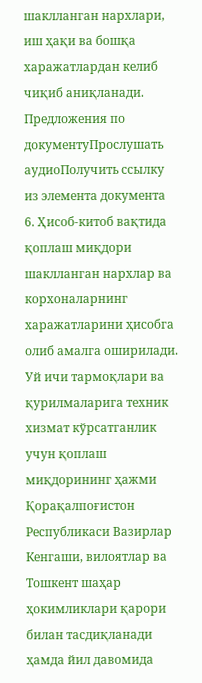шаклланган нархлари, иш ҳақи ва бошқа харажатлардан келиб чиқиб аниқланади.
Предложения по документуПрослушать аудиоПолучить ссылку из элемента документа
6. Ҳисоб-китоб вақтида қоплаш миқдори шаклланган нархлар ва корхоналарнинг харажатларини ҳисобга олиб амалга оширилади. Уй ичи тармоқлари ва қурилмаларига техник хизмат кўрсатганлик учун қоплаш миқдорининг ҳажми Қорақалпоғистон Республикаси Вазирлар Кенгаши, вилоятлар ва Тошкент шаҳар ҳокимликлари қарори билан тасдиқланади ҳамда йил давомида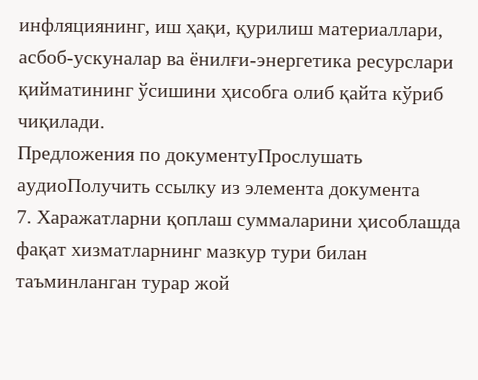инфляциянинг, иш ҳақи, қурилиш материаллари, асбоб-ускуналар ва ёнилғи-энергетика ресурслари қийматининг ўсишини ҳисобга олиб қайта кўриб чиқилади.
Предложения по документуПрослушать аудиоПолучить ссылку из элемента документа
7. Харажатларни қоплаш суммаларини ҳисоблашда фақат хизматларнинг мазкур тури билан таъминланган турар жой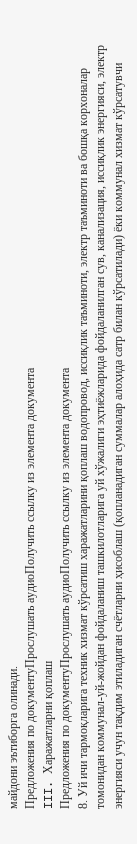майдони эътиборга олинади.
Предложения по документуПрослушать аудиоПолучить ссылку из элемента документа
III. Харажатларни қоплаш
Предложения по документуПрослушать аудиоПолучить ссылку из элемента документа
8. Уй ичи тармоқларига техник хизмат кўрсатиш харажатларини қоплаш водопровод, иссиқлик таъминоти, электр таъминоти ва бошқа корхоналар томонидан коммунал-уй-жойдан фойдаланиш ташкилотларига уй хўжалиги эҳтиёжларида фойдаланилган сув, канализация, иссиқлик энергияси, электр энергияси учун тақдим этиладиган счётларни ҳисоблаш (қопланадиган суммалар алоҳида сатр билан кўрсатилади) ёки коммунал хизмат кўрсатувчи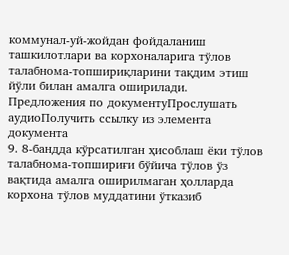коммунал-уй-жойдан фойдаланиш ташкилотлари ва корхоналарига тўлов талабнома-топшириқларини тақдим этиш йўли билан амалга оширилади.
Предложения по документуПрослушать аудиоПолучить ссылку из элемента документа
9. 8-бандда кўрсатилган ҳисоблаш ёки тўлов талабнома-топшириғи бўйича тўлов ўз вақтида амалга оширилмаган ҳолларда корхона тўлов муддатини ўтказиб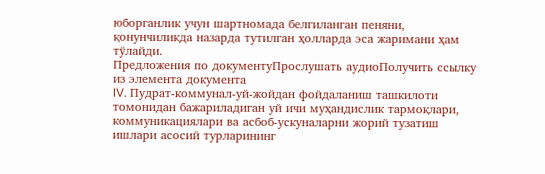юборганлик учун шартномада белгиланган пеняни, қонунчиликда назарда тутилган ҳолларда эса жаримани ҳам тўлайди.
Предложения по документуПрослушать аудиоПолучить ссылку из элемента документа
IV. Пудрат-коммунал-уй-жойдан фойдаланиш ташкилоти томонидан бажариладиган уй ичи муҳандислик тармоқлари, коммуникациялари ва асбоб-ускуналарни жорий тузатиш ишлари асосий турларининг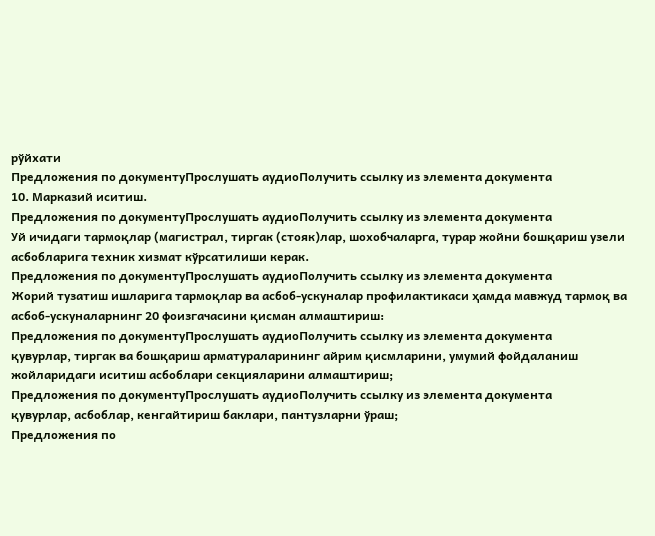рўйхати
Предложения по документуПрослушать аудиоПолучить ссылку из элемента документа
10. Марказий иситиш.
Предложения по документуПрослушать аудиоПолучить ссылку из элемента документа
Уй ичидаги тармоқлар (магистрал, тиргак (стояк)лар, шохобчаларга, турар жойни бошқариш узели асбобларига техник хизмат кўрсатилиши керак.
Предложения по документуПрослушать аудиоПолучить ссылку из элемента документа
Жорий тузатиш ишларига тармоқлар ва асбоб-ускуналар профилактикаси ҳамда мавжуд тармоқ ва асбоб-ускуналарнинг 20 фоизгачасини қисман алмаштириш:
Предложения по документуПрослушать аудиоПолучить ссылку из элемента документа
қувурлар, тиргак ва бошқариш арматураларининг айрим қисмларини, умумий фойдаланиш жойларидаги иситиш асбоблари секцияларини алмаштириш;
Предложения по документуПрослушать аудиоПолучить ссылку из элемента документа
қувурлар, асбоблар, кенгайтириш баклари, пантузларни ўраш;
Предложения по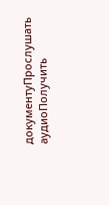документуПрослушать аудиоПолучить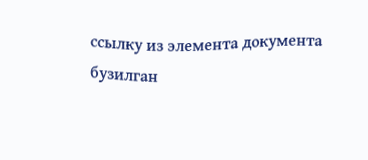ссылку из элемента документа
бузилган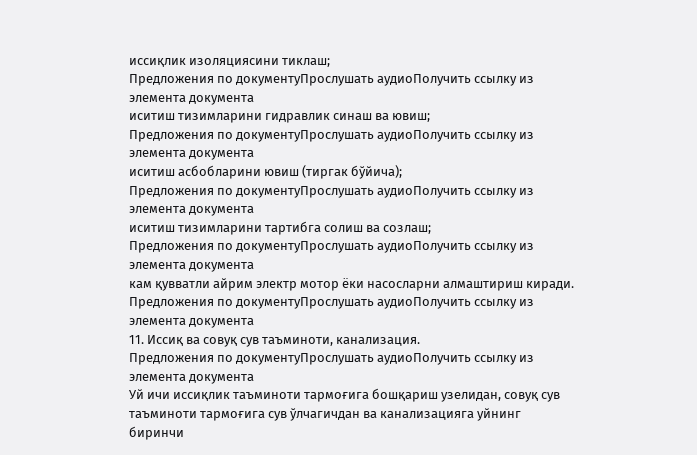иссиқлик изоляциясини тиклаш;
Предложения по документуПрослушать аудиоПолучить ссылку из элемента документа
иситиш тизимларини гидравлик синаш ва ювиш;
Предложения по документуПрослушать аудиоПолучить ссылку из элемента документа
иситиш асбобларини ювиш (тиргак бўйича);
Предложения по документуПрослушать аудиоПолучить ссылку из элемента документа
иситиш тизимларини тартибга солиш ва созлаш;
Предложения по документуПрослушать аудиоПолучить ссылку из элемента документа
кам қувватли айрим электр мотор ёки насосларни алмаштириш киради.
Предложения по документуПрослушать аудиоПолучить ссылку из элемента документа
11. Иссиқ ва совуқ сув таъминоти, канализация.
Предложения по документуПрослушать аудиоПолучить ссылку из элемента документа
Уй ичи иссиқлик таъминоти тармоғига бошқариш узелидан, совуқ сув таъминоти тармоғига сув ўлчагичдан ва канализацияга уйнинг биринчи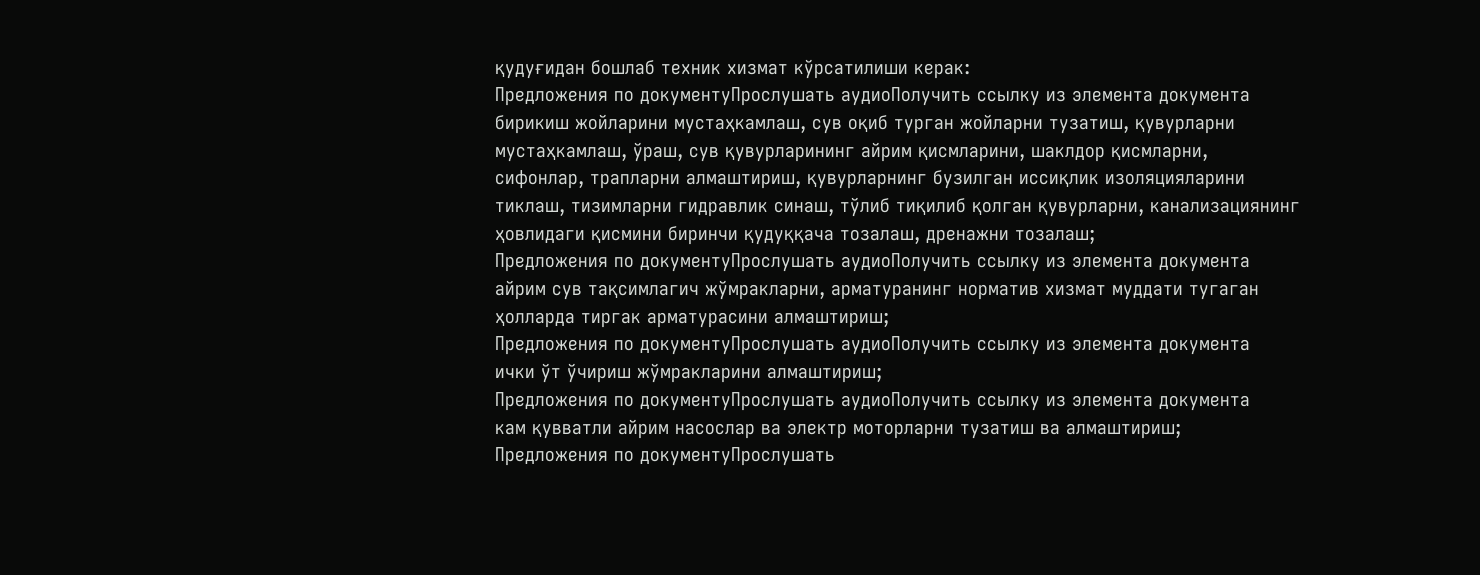қудуғидан бошлаб техник хизмат кўрсатилиши керак:
Предложения по документуПрослушать аудиоПолучить ссылку из элемента документа
бирикиш жойларини мустаҳкамлаш, сув оқиб турган жойларни тузатиш, қувурларни мустаҳкамлаш, ўраш, сув қувурларининг айрим қисмларини, шаклдор қисмларни, сифонлар, трапларни алмаштириш, қувурларнинг бузилган иссиқлик изоляцияларини тиклаш, тизимларни гидравлик синаш, тўлиб тиқилиб қолган қувурларни, канализациянинг ҳовлидаги қисмини биринчи қудуққача тозалаш, дренажни тозалаш;
Предложения по документуПрослушать аудиоПолучить ссылку из элемента документа
айрим сув тақсимлагич жўмракларни, арматуранинг норматив хизмат муддати тугаган ҳолларда тиргак арматурасини алмаштириш;
Предложения по документуПрослушать аудиоПолучить ссылку из элемента документа
ички ўт ўчириш жўмракларини алмаштириш;
Предложения по документуПрослушать аудиоПолучить ссылку из элемента документа
кам қувватли айрим насослар ва электр моторларни тузатиш ва алмаштириш;
Предложения по документуПрослушать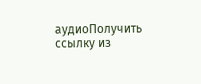аудиоПолучить ссылку из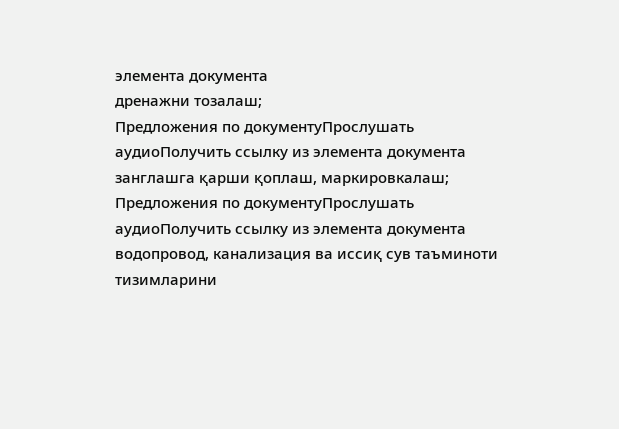элемента документа
дренажни тозалаш;
Предложения по документуПрослушать аудиоПолучить ссылку из элемента документа
занглашга қарши қоплаш, маркировкалаш;
Предложения по документуПрослушать аудиоПолучить ссылку из элемента документа
водопровод, канализация ва иссиқ сув таъминоти тизимларини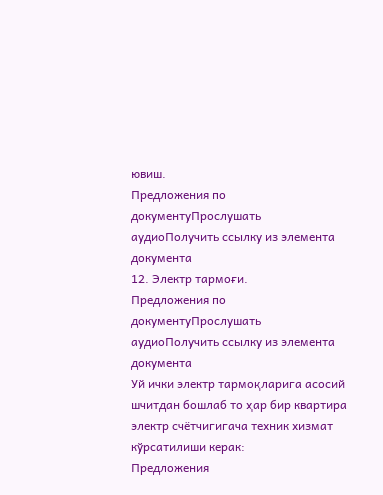ювиш.
Предложения по документуПрослушать аудиоПолучить ссылку из элемента документа
12. Электр тармоғи.
Предложения по документуПрослушать аудиоПолучить ссылку из элемента документа
Уй ички электр тармоқларига асосий шчитдан бошлаб то ҳар бир квартира электр счётчигигача техник хизмат кўрсатилиши керак:
Предложения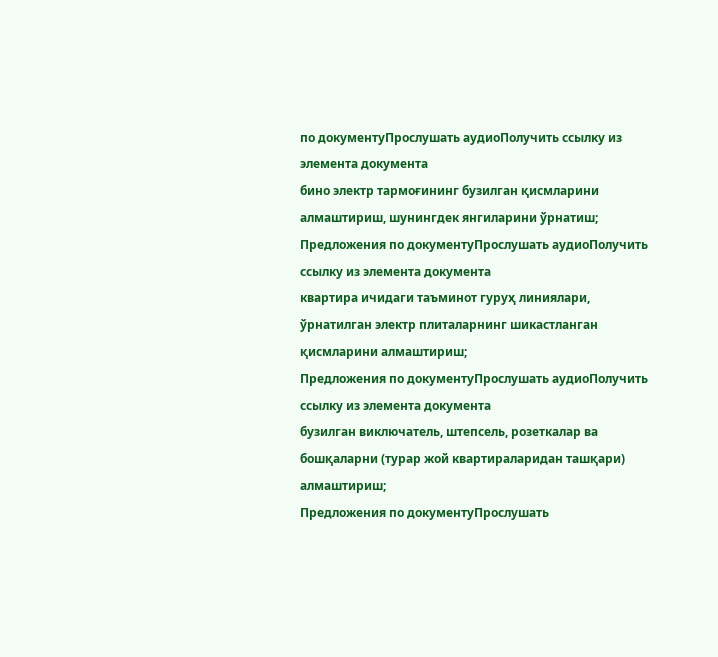по документуПрослушать аудиоПолучить ссылку из элемента документа
бино электр тармоғининг бузилган қисмларини алмаштириш, шунингдек янгиларини ўрнатиш;
Предложения по документуПрослушать аудиоПолучить ссылку из элемента документа
квартира ичидаги таъминот гуруҳ линиялари, ўрнатилган электр плиталарнинг шикастланган қисмларини алмаштириш;
Предложения по документуПрослушать аудиоПолучить ссылку из элемента документа
бузилган виключатель, штепсель, розеткалар ва бошқаларни (турар жой квартираларидан ташқари) алмаштириш;
Предложения по документуПрослушать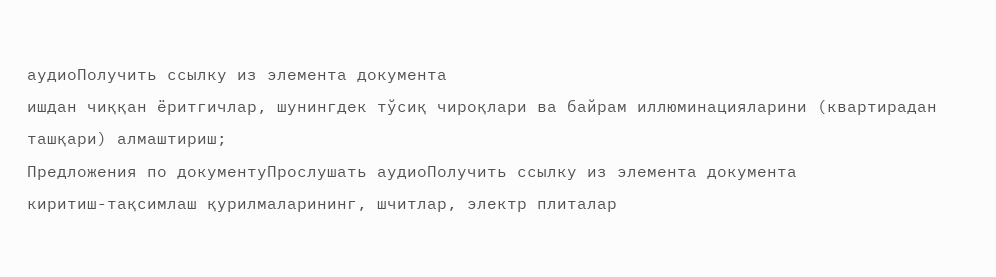аудиоПолучить ссылку из элемента документа
ишдан чиққан ёритгичлар, шунингдек тўсиқ чироқлари ва байрам иллюминацияларини (квартирадан ташқари) алмаштириш;
Предложения по документуПрослушать аудиоПолучить ссылку из элемента документа
киритиш-тақсимлаш қурилмаларининг, шчитлар, электр плиталар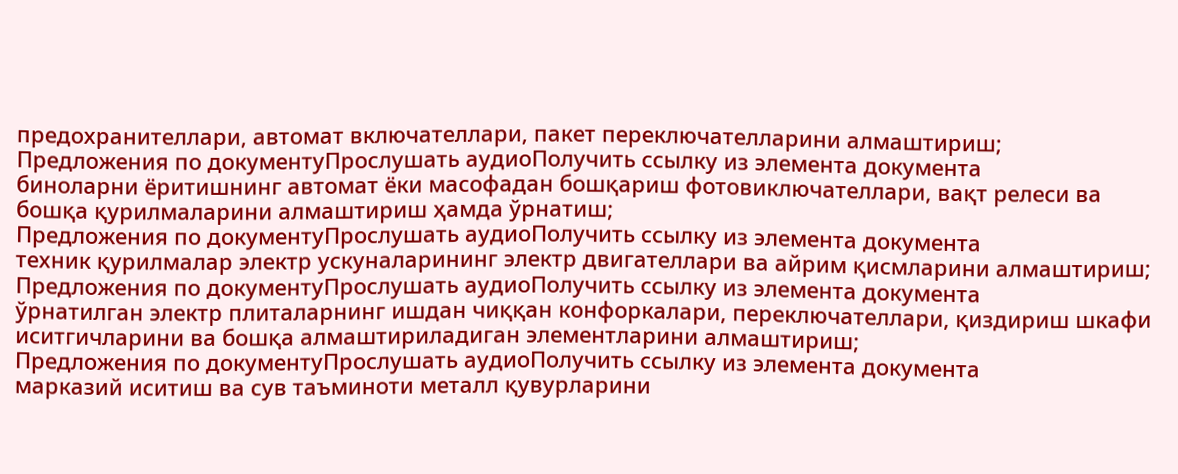предохранителлари, автомат включателлари, пакет переключателларини алмаштириш;
Предложения по документуПрослушать аудиоПолучить ссылку из элемента документа
биноларни ёритишнинг автомат ёки масофадан бошқариш фотовиключателлари, вақт релеси ва бошқа қурилмаларини алмаштириш ҳамда ўрнатиш;
Предложения по документуПрослушать аудиоПолучить ссылку из элемента документа
техник қурилмалар электр ускуналарининг электр двигателлари ва айрим қисмларини алмаштириш;
Предложения по документуПрослушать аудиоПолучить ссылку из элемента документа
ўрнатилган электр плиталарнинг ишдан чиққан конфоркалари, переключателлари, қиздириш шкафи иситгичларини ва бошқа алмаштириладиган элементларини алмаштириш;
Предложения по документуПрослушать аудиоПолучить ссылку из элемента документа
марказий иситиш ва сув таъминоти металл қувурларини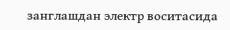занглашдан электр воситасида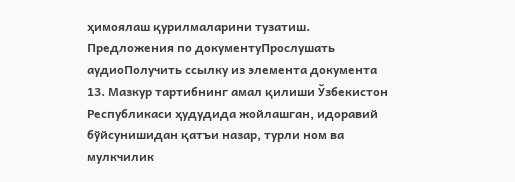ҳимоялаш қурилмаларини тузатиш.
Предложения по документуПрослушать аудиоПолучить ссылку из элемента документа
13. Мазкур тартибнинг амал қилиши Ўзбекистон Республикаси ҳудудида жойлашган, идоравий бўйсунишидан қатъи назар, турли ном ва мулкчилик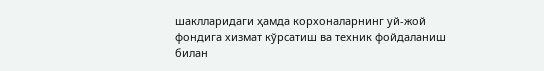шаклларидаги ҳамда корхоналарнинг уй-жой фондига хизмат кўрсатиш ва техник фойдаланиш билан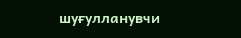шуғулланувчи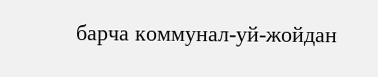барча коммунал-уй-жойдан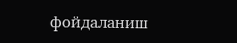фойдаланиш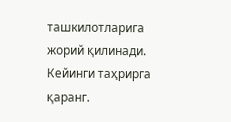ташкилотларига жорий қилинади.
Кейинги таҳрирга қаранг.